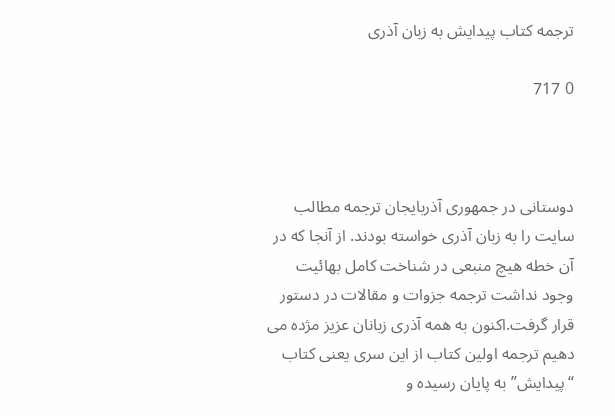ترجمه کتاب پیدایش به زبان آذری

0 717



دوستانی در جمهوری آذربایجان ترجمه مطالب سایت را به زبان آذری خواسته بودند. از آنجا که در آن خطه هیچ منبعی در شناخت کامل بهائیت وجود نداشت ترجمه جزوات و مقالات در دستور قرار گرفت.اکنون به همه آذری زبانان عزیز مژده می دهیم ترجمه اولین کتاب از این سری یعنی کتاب “پیدایش” به پایان رسیده و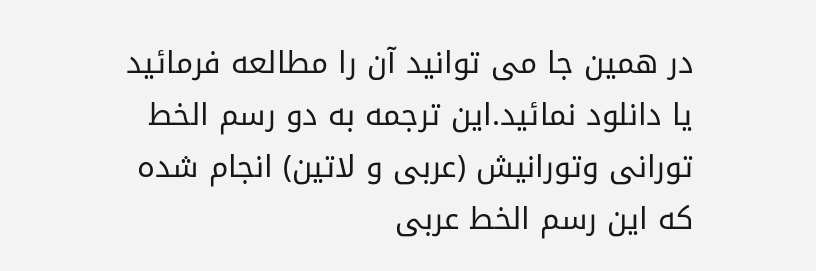در همین جا می توانید آن را مطالعه فرمائید یا دانلود نمائید.این ترجمه به دو رسم الخط تورانی وتورانیش (عربی و لاتین) انجام شده که این رسم الخط عربی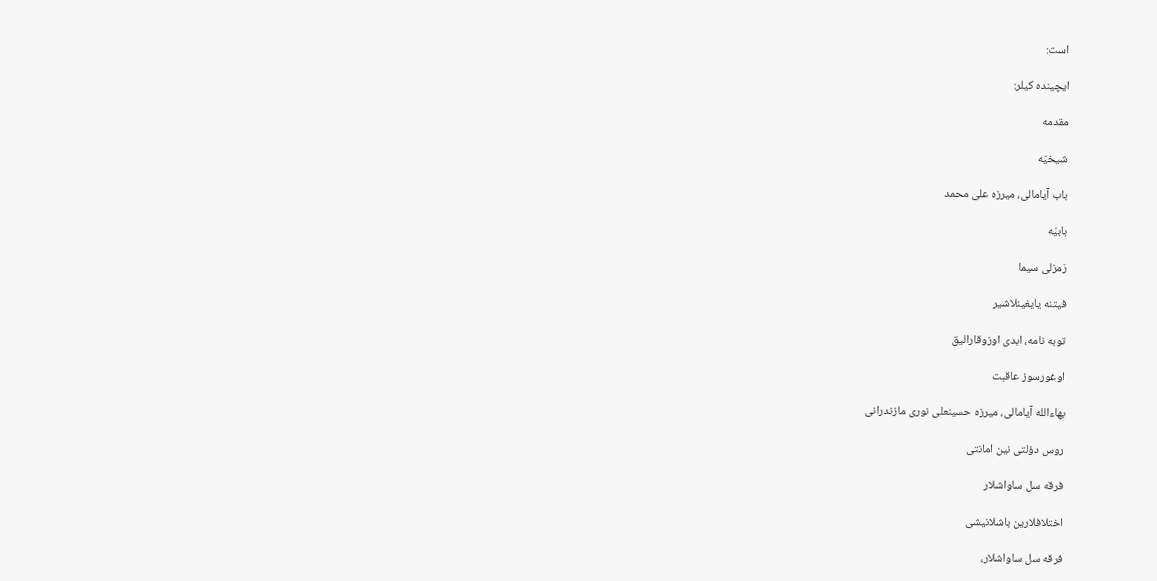است:

ایچینده کیلر:

مقدمه

شیخیّه

باب آیامالی، میرزه علی محمد

بابیّه

رَمزلی سیما

فیتنه یایغینلاشیر

توبه نامه، ابدی اوزوقارالیق

اوغورسوز عاقبت

بهاءالله آیامالی، میرزه حسینعلی نوری مازندرانی

روس دؤلتی نین امانتی

فرقه سل ساواشلار

اختلافلارین باشلانیشی

فرقه سل ساواشلار،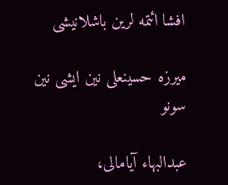افشا ائتمه لرین باشلانیشی

میرزه حسینعلی نین ایشی نین سونو

عبدالبهاء آیامالی،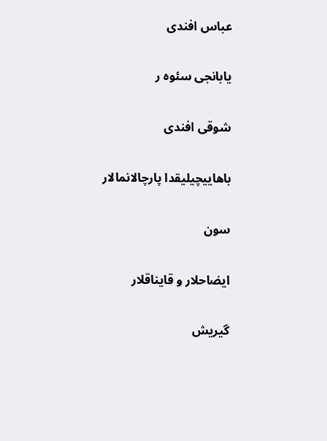عباس افندی

یابانجی سئوه ر

شوقی افندی

باهاییچیلیقدا پارچالانمالار

سون

ایضاحلار و قایناقلار

گیریش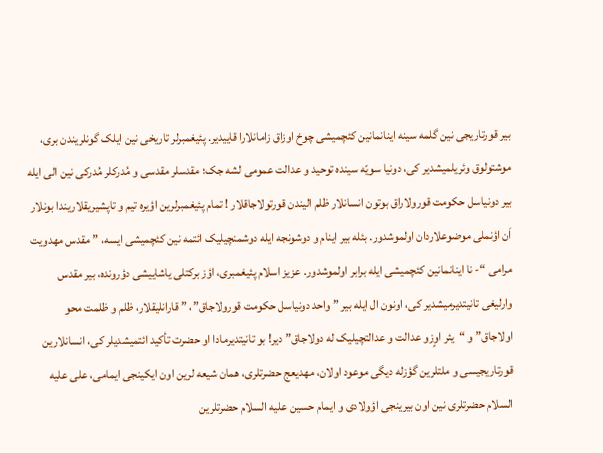بیر قورتاریجی نین گلمه سینه اینانمانین کئچمیشی چوخ اوزاق زامانلارا قاییدیر. پئیغمبرلر تاریخی نین ایلک گونلریندن بری، موشتولوق وئریلمیشدیر کی، دونیا سویّه سینده توحید و عدالت عمومی لشه جک؛ مقدسلر مقدسی و مُدرکلر مُدرکی نین الی ایله بیر دونیاسل حکومت قورولاراق بوتون انسانلار ظلم الیندن قورتولاجاقلار ! تمام پئیغمبرلرین اؤیره تیم و تاپشیریقلاریندا بونلار اَن اؤنملی موضوعلاردان اولموشدور. بئله بیر اینام و دوشونجه ایله دوشمنچیلیک ائتمه نین کئچمیشی ایسه، ” مقدس مهدویت مرامی “- نا اینانمانین کئچمیشی ایله برابر اولموشدور. عزیز اسلام پئیغمبری، اؤز برکتلی یاشاییشی دؤرونده، بیر مقدس وارلیغی تانیتدیرمیشدیر کی، اونون ال ایله بیر ” واحد دونیاسل حکومت قورولاجاق”، ” قارانلیقلار، ظلم و ظلمت محو اولاجاق” و “یئر اوٍزو عدالت و عدالتچیلیک له دولاجاق” دیر! بو تانیتدیرمادا او حضرت تأکید ائتمیشدیلر کی، انسانلارین قورتاریجیسی و ملتلرین گؤزله دیگی موعود اولان، مهدیعج حضرتلری، همان شیعه لرین اون ایکینجی ایمامی، علی علیه السلام حضرتلری نین اون بیرینجی اؤولادی و ایمام حسین علیه السلام حضرتلرین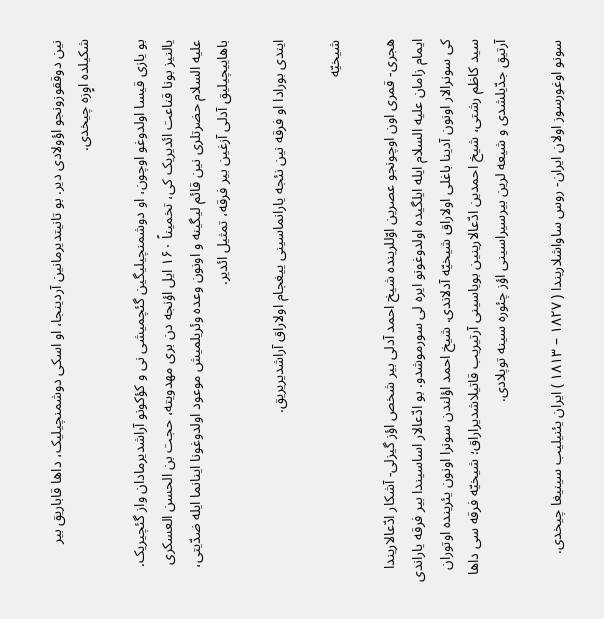نین دوققوزونجو اؤولادی دیر. بو تانیتدیرمانین آردینجا، او اسکی دوشمنچیلیک، داها قاباریق بیر شکیلده اوٍزه چیخدی.

بو یازی قیسا اولدوغو اوچون، او دوشمنچیلیگین گئچمیشی نی و کؤکونو آراشدیرمادان واز گئچیریک. یالنیز بونا قناعت ائدیریک کی، تخمیناً ۱۶۰ ایل اؤنجه دن بری مهدویته، حجت بن الحسن العسکری علیه السلام حضرتلری نین قائم لیگینه و اونون وعده وئریلمیش موعود اولدوغونا اینانما ایله ضدّیتی، باهاییچیلیق آدلی آزغین بیر فرقه، تمثیل ائدیر.

ایندی بورادا او فرقه نین نئجه یارانماسینی ییغجام اولاراق آراشدیریریق.

شیخیّه

هجری- قمری اون اوچونجو عصرین اوّللرینده شیخ احمد آدلی بیر شخص اؤز گیزلی- آشکار ادّعالاریندا ایمام زامان علیه السلام ایله ایلگیده اولدوغونو ایره لی سورموشدو. بو ادّعالار اساسیندا بیر فرقه یاراندی کی سونرالار اونون آدینا باغلی اولاراق شیخیّه آدلاندی. شیخ احمد اؤلندن سونرا اونون یئرینده اوتوران سید کاظم رشتی، شیخ احمدین ادّعالارینین بویاسینی آرتیریب قاتیلاشدیراراق؛ شیخیّه فرقه سی داها آرتیق جدّیلشدی و شیعه لرین بیرسیراسینی اؤز چئوره سینه توپلادی.

سونو اوغورسوز اولان ایران- روس ساواشلاریندا ( ۱۸۲۷ – ۱۸۱۳ ) ایران یئنیلیب سینیغا چیخدی.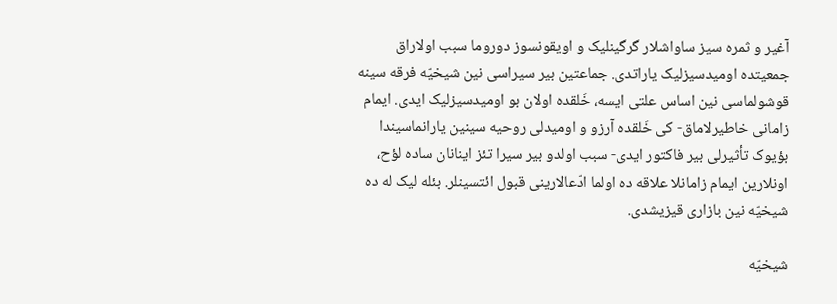آغیر و ثمره سیز ساواشلار گرگینلیک و اویقونسوز دوروما سبب اولاراق جمعیتده اومیدسیزلیک یاراتدی. جماعتین بیر سیراسی نین شیخیّه فرقه سینه قوشولماسی نین اساس علتی ایسه، خَلقده اولان بو اومیدسیزلیک ایدی. ایمام زامانی خاطیرلاماق- کی خَلقده آرزو و اومیدلی روحیه سینین یارانماسیندا بؤیوک تأثیرلی بیر فاکتور ایدی- سبب اولدو بیر سیرا تئز اینانان ساده لؤح، اونلارین ایمام زامانلا علاقه ده اولما ادّعالارینی قبول ائتسینلر. بئله لیک له ده شیخیّه نین بازاری قیزیشدی.

شیخیّه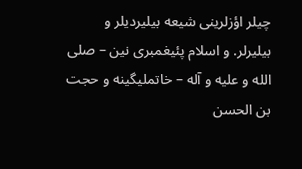چیلر اؤزلرینی شیعه بیلیردیلر و بیلیرلر. و اسلام پئیغمبری نین – صلی الله و علیه و آله – خاتملیگینه و حجت بن الحسن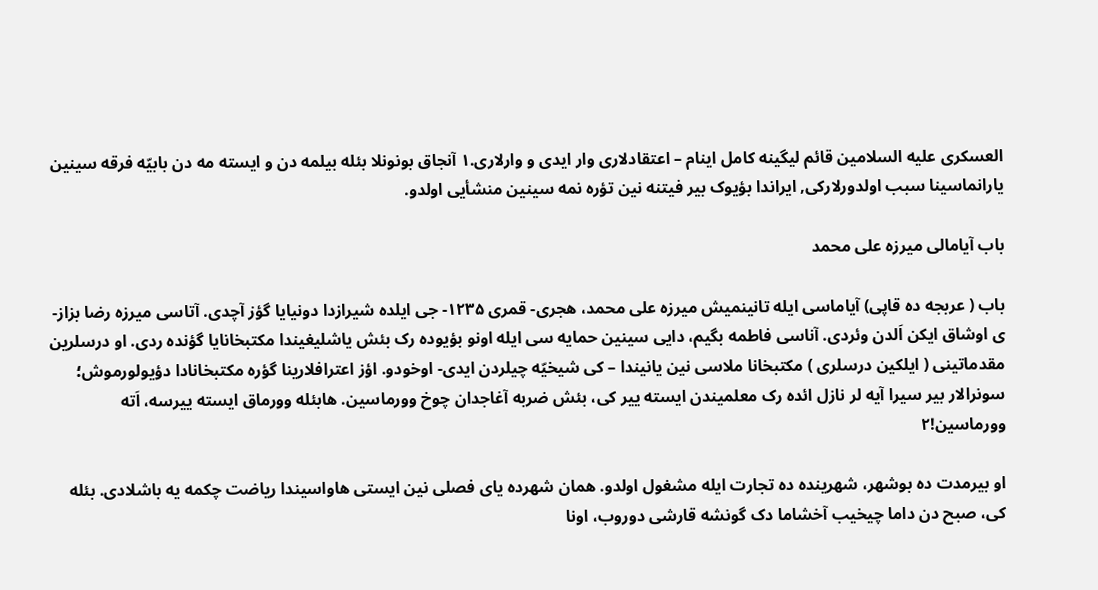العسکری علیه السلامین قائم لیگینه کامل اینام – اعتقادلاری وار ایدی و وارلاری.۱ آنجاق بونونلا بئله بیلمه دن و ایسته مه دن بابیّه فرقه سینین یارانماسینا سبب اولدورلارکی, ایراندا بؤیوک بیر فیتنه نین تؤره نمه سینین منشأیی اولدو.

باب آیامالی میرزه علی محمد

باب ( عربجه ده قاپی) آیاماسی ایله تانینمیش میرزه علی محمد، هجری- قمری ۱۲۳۵- جی ایلده شیرازدا دونیایا گؤز آچدی. آتاسی میرزه رضا بزاز- ی اوشاق ایکن اَلدن وئردی. آناسی فاطمه بگیم، دایی سینین حمایه سی ایله اونو بؤیوده رک بئش یاشلیغیندا مکتبخانایا گؤنده ردی. او درسلرین مقدماتینی ( ایلکین درسلری ) مکتبخانا ملاسی نین یانیندا – کی شیخیّه چیلردن ایدی- اوخودو. اؤز اعترافلارینا گؤره مکتبخانادا دؤیولورموش؛ سونرالار بیر سیرا آیه لر نازل ائده رک معلمیندن ایسته ییر کی، بئش ضربه آغاجدان چوخ وورماسین. هابئله وورماق ایسته ییرسه، اَته وورماسین!۲

او بیرمدت ده بوشهر، شهرینده ده تجارت ایله مشغول اولدو. همان شهرده یای فصلی نین ایستی هاواسیندا ریاضت چکمه یه باشلادی. بئله کی، صبح دن داما چیخیب آخشاما دک گونشه قارشی دوروب، اونا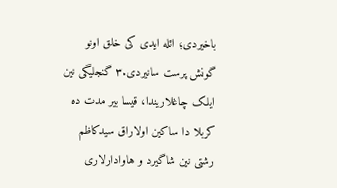باخیردی؛ ائله ایدی کی خلق اونو گونش پرست سانیردی.۳ گنجلیگی نین ایلک چاغلاریندا، قیسا بیر مدت ده کربلا دا ساکین اولاراق سیدکاظم رشتی نین شاگیرد و هاوادارلاری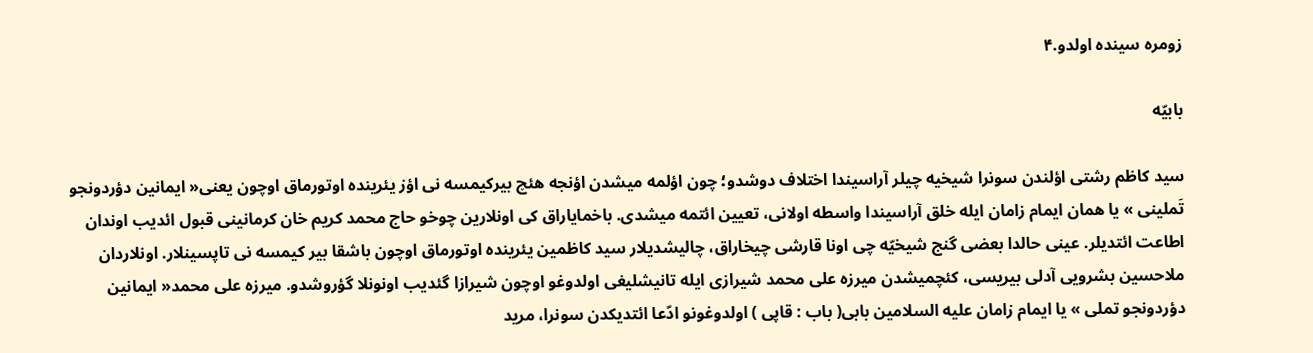زومره سینده اولدو.۴

بابیّه

سید کاظم رشتی اؤلندن سونرا شیخیه چیلر آراسیندا اختلاف دوشدو؛ چون اؤلمه میشدن اؤنجه هئچ بیرکیمسه نی اؤز یئرینده اوتورماق اوچون یعنی« ایمانین دؤردونجو تَملینی » یا همان ایمام زامان ایله خلق آراسیندا واسطه اولانی، تعیین ائتمه میشدی. باخمایاراق کی اونلارین چوخو حاج محمد کریم خان کرمانینی قبول ائدیب اوندان اطاعت ائتدیلر. عینی حالدا بعضی گنج شیخیّه چی اونا قارشی چیخاراق، چالیشدیلار سید کاظمین یئرینده اوتورماق اوچون باشقا بیر کیمسه نی تاپسینلار. اونلاردان ملاحسین بشرویی آدلی بیریسی، کئچمیشدن میرزه علی محمد شیرازی ایله تانیشلیغی اولدوغو اوچون شیرازا گئدیب اونونلا گؤروشدو. میرزه علی محمد« ایمانین دؤردونجو تملی » یا ایمام زامان علیه السلامین بابی( باب : قاپی ) اولدوغونو ادّعا ائتدیکدن سونرا، مرید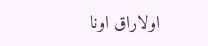اولاراق اونا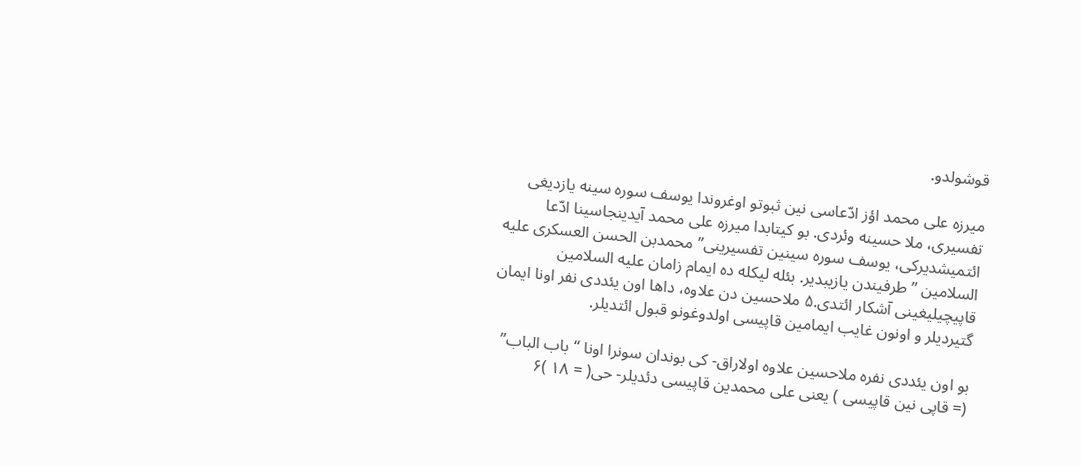قوشولدو.

میرزه علی محمد اؤز ادّعاسی نین ثبوتو اوغروندا یوسف سوره سینه یازدیغی تفسیری، ملا حسینه وئردی. بو کیتابدا میرزه علی محمد آیدینجاسینا ادّعا ائتمیشدیرکی، یوسف سوره سینین تفسیرینی” محمدبن الحسن العسکری علیه السلامین ” طرفیندن یازیبدیر. بئله لیکله ده ایمام زامان علیه السلامین قاپیچیلیغینی آشکار ائتدی.۵ ملاحسین دن علاوه، داها اون یئددی نفر اونا ایمان گتیردیلر و اونون غایب ایمامین قاپیسی اولدوغونو قبول ائتدیلر.

بو اون یئددی نفره ملاحسین علاوه اولاراق- کی بوندان سونرا اونا “باب الباب” (= قاپی نین قاپیسی ) یعنی علی محمدین قاپیسی دئدیلر- حی( = ۱۸ )۶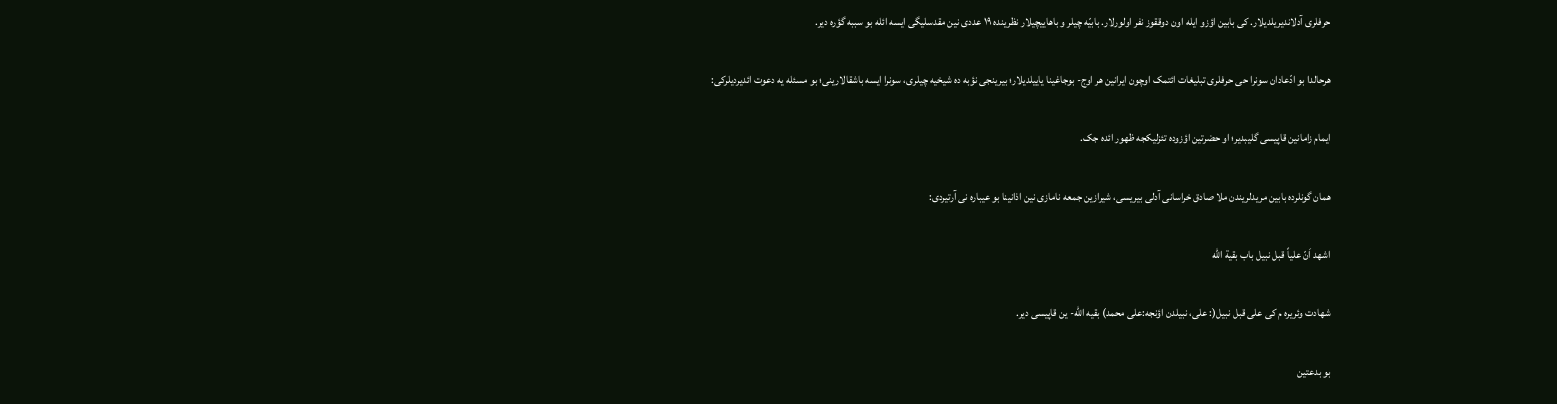حرفلری آدلاندیریلدیلار. کی بابین اؤزو ایله اون دوققوز نفر اولورلار. بابیّه چیلر و باهاییچیلار نظرینده ۱۹ عددی نین مقدسلیگی ایسه ائله بو سببه گؤره دیر.

هرحالدا بو ادّعادان سونرا حی حرفلری تبلیغات ائتمک اوچون ایرانین هر اوج- بوجاغینا یاییلدیلار؛ بیرینجی نؤبه ده شیخیه چیلری، سونرا ایسه باشقالارینی؛ بو مسئله یه دعوت ائدیردیلرکی:

ایمام زامانین قاپیسی گلیبدیر؛ او حضرتین اؤزوده تئزلیکجه ظهور ائده جک.

همان گونلرده بابین مریدلریندن ملا صادق خراسانی آدلی بیریسی، شیرازین جمعه نامازی نین اذانینا بو عیباره نی آرتیردی:

اشهد اَنّ علیاً قبل نبیل باب بقیة الله

شهادت وئریره م کی علی قبل نبیل(: علی، نبیلدن اؤنجه:علی محمد) بقیه الله- ین قاپیسی دیر.

بو بدعتین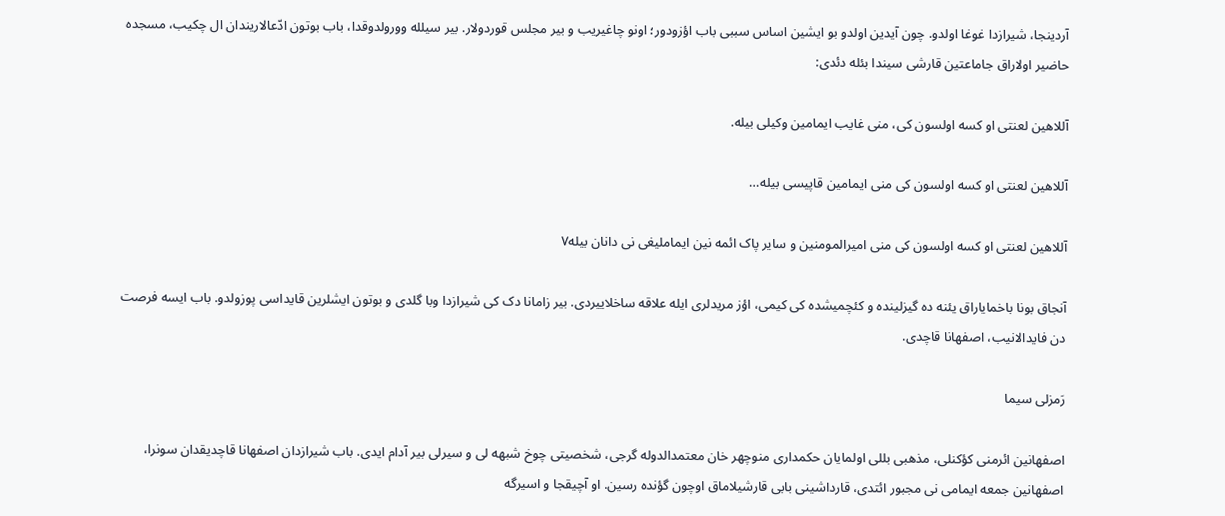آردینجا، شیرازدا غوغا اولدو. چون آیدین اولدو بو ایشین اساس سببی باب اؤزودور؛ اونو چاغیریب و بیر مجلس قوردولار. بیر سیلله وورولدوقدا، باب بوتون ادّعالاریندان ال چکیب، مسجده حاضیر اولاراق جاماعتین قارشی سیندا بئله دئدی:

آللاهین لعنتی او کسه اولسون کی، منی غایب ایمامین وکیلی بیله.

آللاهین لعنتی او کسه اولسون کی منی ایمامین قاپیسی بیله…

آللاهین لعنتی او کسه اولسون کی منی امیرالمومنین و سایر پاک ائمه نین ایماملیغی نی دانان بیله۷

آنجاق بونا باخمایاراق یئنه ده گیزلینده و کئچمیشده کی کیمی، اؤز مریدلری ایله علاقه ساخلاییردی. بیر زامانا دک کی شیرازدا وبا گلدی و بوتون ایشلرین قایداسی پوزولدو. باب ایسه فرصت دن فایدالانیب، اصفهانا قاچدی.

رَمزلی سیما

اصفهانین ائرمنی کؤکنلی، مذهبی بللی اولمایان حکمداری منوچهر خان معتمدالدوله گرجی، شخصیتی چوخ شبهه لی و سیرلی بیر آدام ایدی. باب شیرازدان اصفهانا قاچدیقدان سونرا، اصفهانین جمعه ایمامی نی مجبور ائتدی، قارداشینی بابی قارشیلاماق اوچون گؤنده رسین. او آچیقجا و اسیرگه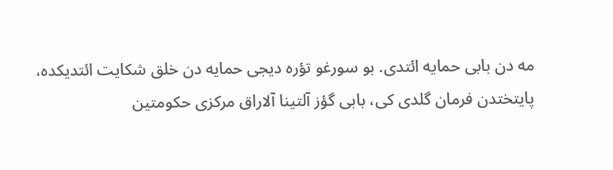مه دن بابی حمایه ائتدی. بو سورغو تؤره دیجی حمایه دن خلق شکایت ائتدیکده، پایتختدن فرمان گلدی کی، بابی گؤز آلتینا آلاراق مرکزی حکومتین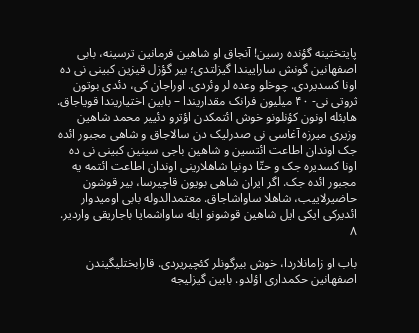پایتختینه گؤنده رسین! آنجاق او شاهین فرمانین ترسینه، بابی اصفهانین گونش ساراییندا گیزلتدی؛ بیر گؤزل قیزین کبینی نی ده اونا کسدیردی. چوخلو وعده لر وئردی. اوراجان کی، دئدی بوتون ثروتی نی- ۴۰ میلیون فرانک مقداریندا – بابین اختیاریندا قویاجاق. هابئله اونون کؤنلونو خوش ائتمکدن اؤترو دئییر محمد شاهین وزیری میرزه آغاسی نی صدرلیک دن سالاجاق و شاهی مجبور ائده جک اوندان اطاعت ائتسین و شاهین باجی سینین کبینی نی ده اونا کسدیره جک و حتّا دونیا شاهلارینی اوندان اطاعت ائتمه یه مجبور ائده جک. اگر ایران شاهی بویون قاچیرسا، بیر قوشون حاضیرلاییب، شاهلا ساواشاجاق. معتمدالدوله بابی اومیدوار ائدیرکی ایکی ایل شاهین قوشونو ایله ساواشمایا باجاریقی واردیر. ۸

باب او زامانلاردا، خوش بیرگونلر کئچیریردی. قارابختلیگیندن اصفهانین حکمداری اؤلدو. بابین گیزلیجه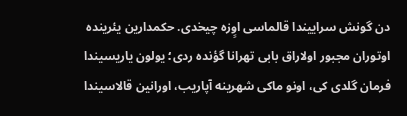دن گونش سراییندا قالماسی اوٍزه چیخدی. حکمدارین یئرینده اوتوران مجبور اولاراق بابی تهرانا گؤنده ردی؛ یولون یاریسیندا فرمان گلدی کی، اونو ماکی شهرینه آپاریب، اورانین قالاسیندا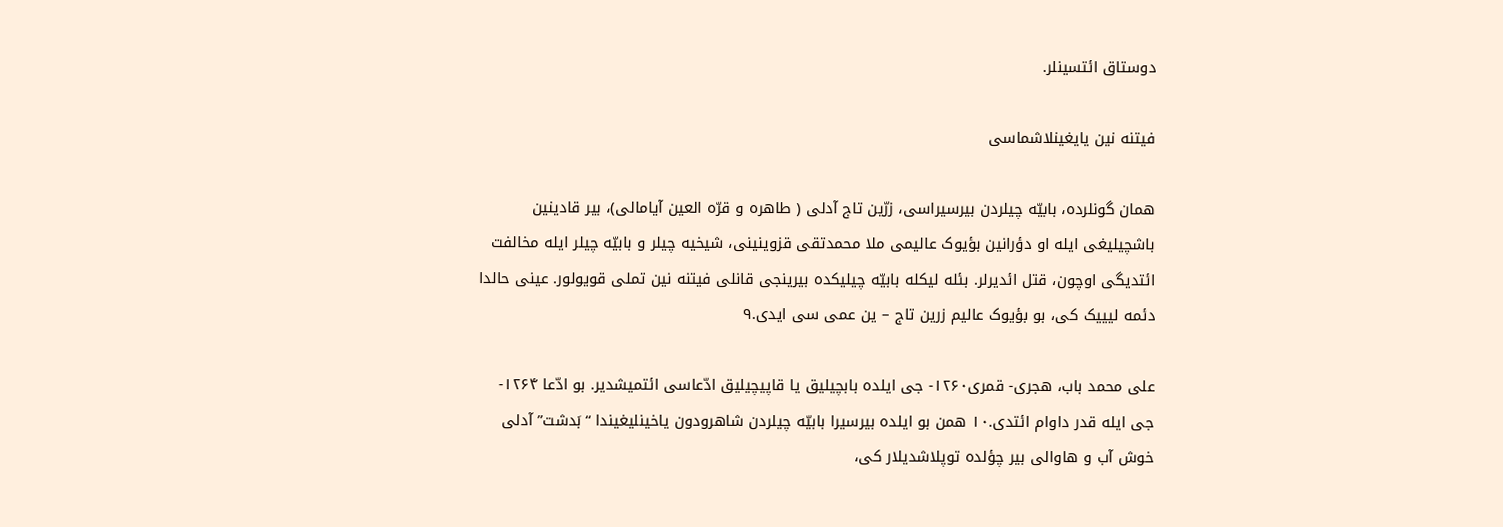دوستاق ائتسینلر.

فیتنه نین یایغینلاشماسی

همان گونلرده، بابیّه چیلردن بیرسیراسی، زرّین تاج آدلی ( طاهره و قرّه العین آیامالی)، بیر قادینین باشچیلیغی ایله او دؤرانین بؤیوک عالیمی ملا محمدتقی قزوینینی، شیخیه چیلر و بابیّه چیلر ایله مخالفت ائتدیگی اوچون، قتل ائدیرلر. بئله لیکله بابیّه چیلیکده بیرینجی قانلی فیتنه نین تملی قویولور. عینی حالدا دئمه لیییک کی، بو بؤیوک عالیم زرین تاج – ین عمی سی ایدی.۹

علی محمد باب، هجری- قمری۱۲۶۰- جی ایلده بابچیلیق یا قاپیچیلیق ادّعاسی ائتمیشدیر. بو ادّعا ۱۲۶۴- جی ایله قدر داوام ائتدی.۱۰ همن بو ایلده بیرسیرا بابیّه چیلردن شاهرودون یاخینلیغیندا “بَدشت” آدلی خوش آب و هاوالی بیر چؤلده توپلاشدیلار کی،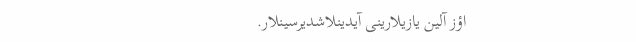اؤز آلین یازیلارینی آیدینلاشدیرسینلار.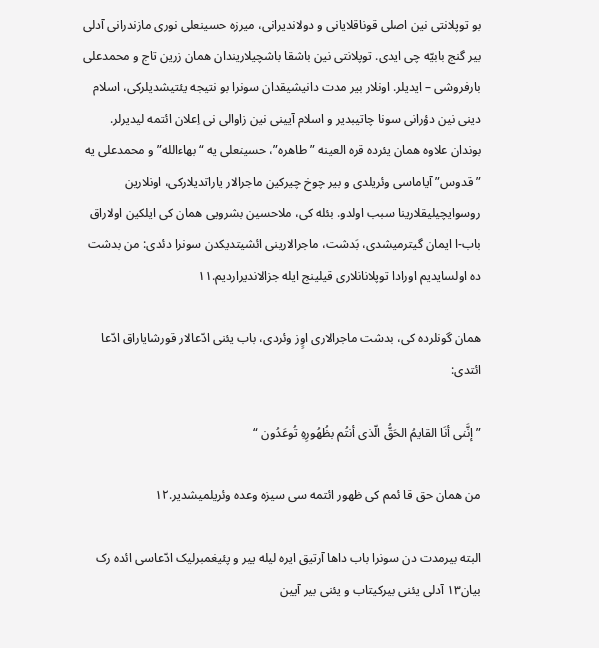بو توپلانتی نین اصلی قوناقلایانی و دولاندیرانی، میرزه حسینعلی نوری مازندرانی آدلی بیر گنج بابیّه چی ایدی. توپلانتی نین باشقا باشچیلاریندان همان زرین تاج و محمدعلی بارفروشی – ایدیلر. اونلار بیر مدت دانیشیقدان سونرا بو نتیجه یئتیشدیلرکی، اسلام دینی نین دؤرانی سونا چاتیبدیر و اسلام آیینی نین زاوالی نی اِعلان ائتمه لیدیرلر. بوندان علاوه همان یئرده قره العینه ” طاهره”، حسینعلی یه “بهاءالله” و محمدعلی یه ” قدوس” آیاماسی وئریلدی و بیر چوخ چیرکین ماجرالار یاراتدیلارکی، اونلارین روسوایچیلیقلارینا سبب اولدو. بئله کی، ملاحسین بشرویی همان کی ایلکین اولاراق باب-ا ایمان گیترمیشدی، بَدشت، ماجرالارینی ائشیتدیکدن سونرا دئدی: من بدشت ده اولسایدیم اورادا توپلانانلاری قیلینج ایله جزالاندیراردیم.۱۱

همان گونلرده کی، بدشت ماجرالاری اوٍز وئردی، باب یئنی ادّعالار قورشایاراق ادّعا ائتدی:

” إنَّنی أنَا القایمُ الحَقُّ الّذی أنتُم بظُهُورِهِ تُوعَدُون “

من همان حق قا ئمم کی ظهور ائتمه سی سیزه وعده وئریلمیشدیر.۱۲

البته بیرمدت دن سونرا باب داها آرتیق ایره لیله ییر و پئیغمبرلیک ادّعاسی ائده رک بیان۱۳ آدلی یئنی بیرکیتاب و یئنی بیر آیین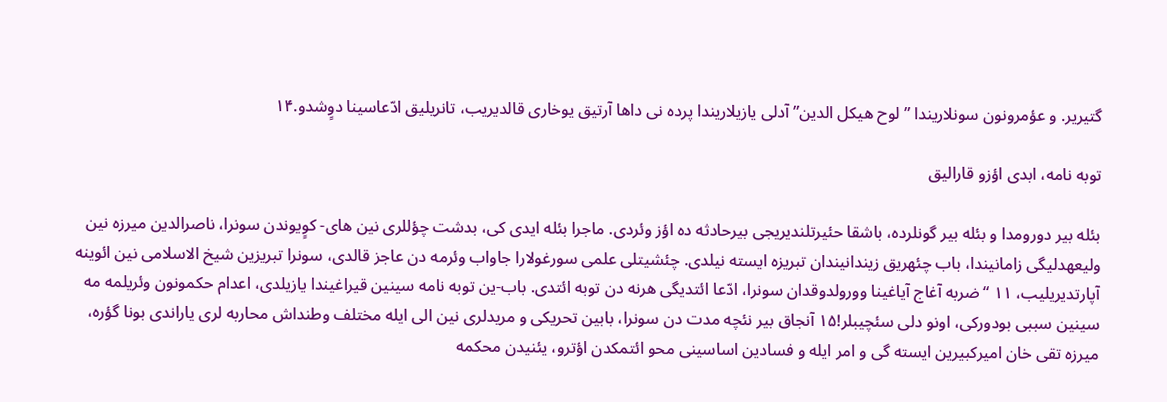گتیریر. و عؤمرونون سونلاریندا ” لوح هیکل الدین” آدلی یازیلاریندا پرده نی داها آرتیق یوخاری قالدیریب، تانریلیق ادّعاسینا دوٍشدو.۱۴

توبه نامه، ابدی اؤزو قارالیق

بئله بیر دورومدا و بئله بیر گونلرده، باشقا حئیرتلندیریجی بیرحادثه ده اؤز وئردی. ماجرا بئله ایدی کی، بدشت چؤللری نین های- کوٍیوندن سونرا، ناصرالدین میرزه نین ولیعهدلیگی زامانیندا، باب چئهریق زیندانیندان تبریزه ایسته نیلدی. چئشیتلی علمی سورغولارا جاواب وئرمه دن عاجز قالدی، سونرا تبریزین شیخ الاسلامی نین ائوینه آپارتدیریلیب، ۱۱ “ضربه آغاج آیاغینا وورولدوقدان سونرا، ادّعا ائتدیگی هرنه دن توبه ائتدی. باب-ین توبه نامه سینین قیراغیندا یازیلدی، اعدام حکمونون وئریلمه مه سینین سببی بودورکی، اونو دلی سئچیبلر!۱۵ آنجاق بیر نئچه مدت دن سونرا، بابین تحریکی و مریدلری نین الی ایله مختلف وطنداش محاربه لری یاراندی بونا گؤره، میرزه تقی خان امیرکبیرین ایسته گی و امر ایله و فسادین اساسینی محو ائتمکدن اؤترو، یئنیدن محکمه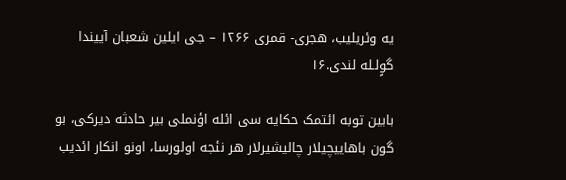یه وئریلیب، هجری- قمری ۱۲۶۶ – جی ایلین شعبان آییندا گوٍلـله لندی.۱۶

بابین توبه ائتمک حکایه سی ائله اؤنملی بیر حادثه دیرکی، بو گون باهاییچیلار چالیشیرلار هر نئجه اولورسا، اونو انکار ائدیب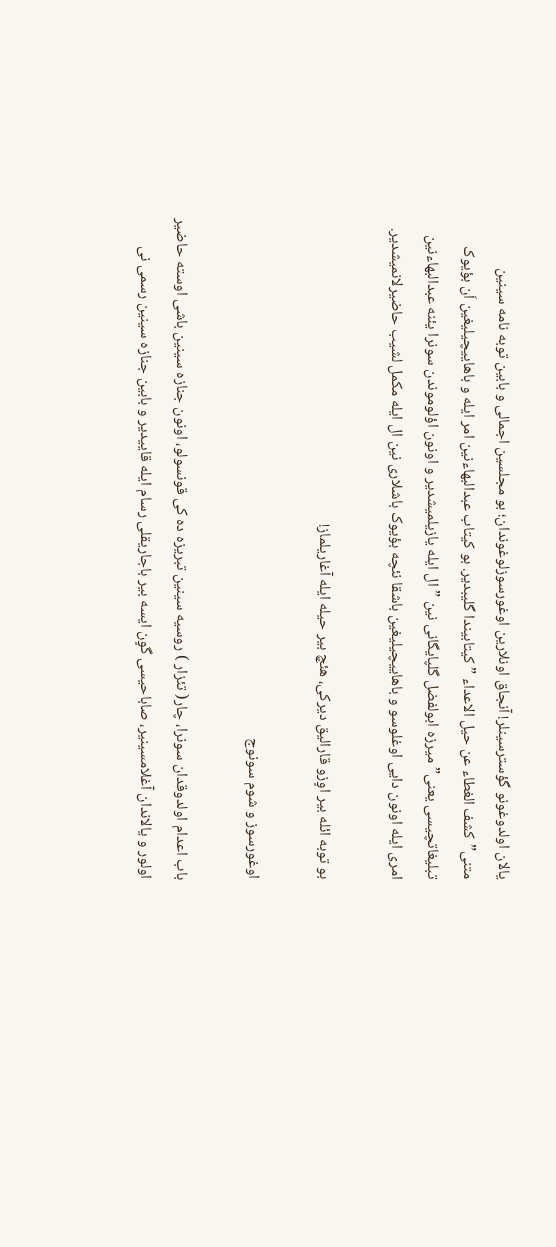یالان اولدوغونو گؤسترسینلر! آنجاق اونلارین اوغورسوزلوغوندان؛ بو مجلسین اجمالی و بابین توبه نامه سینین متنی”کشف الغطاء عن حیل الاعداء ” کیتابیندا گلیبدیر. بو کیتاب عبدالبهاءنین امر ایله و باهاییچیلیغین اَن بؤیوک تبلیغاتچیسی یعنی”میرزه ابولفضل گلپایگانی نین ” ال ایله یازیلمیشدیر و اونون اؤلوموندن سونرا یئنه عبدالبهاءنین امری ایله اونون دایی اوغلوسو و باهاییچیلیغین باشقا نئچه بؤیوک باشلاری نین ال ایله مکمل لشیب حاضیرلانمیشدیر.

بو توبه ائله بیر اوٍزو قارالیق دیرکی، هئچ بیر حیله ایله آغاریلماز!

اوغورسوز و شوم سونوج

باب اعدام اولدوقدان سونرا، چار( تئزار ) روسیه سینین تبریزه ده کی قونسولو، اونون جنازه سینین باشی اوسته حاضیر اولور و یالاندان آغلامسینیر، صاباحیسی گوٍن ایسه بیر باجاریقلی رسام ایله قاییدیر و بابین جنازه سینین رسمی نی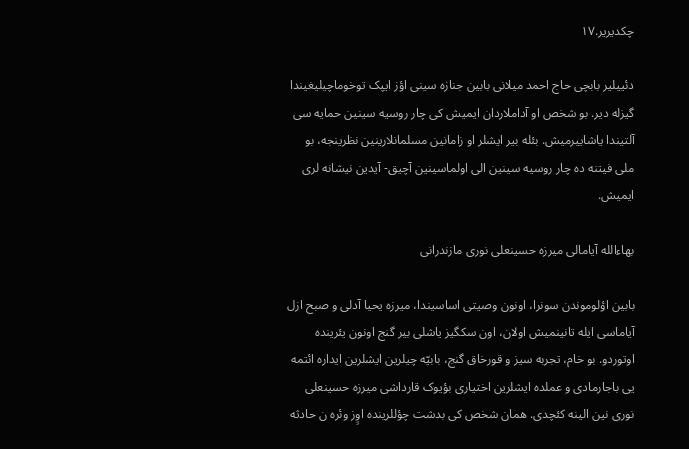چکدیریر.۱۷

دئییلیر بابچی حاج احمد میلانی بابین جنازه سینی اؤز ایپک توخوماچیلیغیندا گیزله دیر. بو شخص او آداملاردان ایمیش کی چار روسیه سینین حمایه سی آلتیندا یاشاییرمیش. بئله بیر ایشلر او زامانین مسلمانلارینین نظرینجه، بو ملی فیتنه ده چار روسیه سینین الی اولماسینین آچیق- آیدین نیشانه لری ایمیش.

بهاءالله آیامالی میرزه حسینعلی نوری مازندرانی

بابین اؤلوموندن سونرا، اونون وصیتی اساسیندا، میرزه یحیا آدلی و صبح ازل آیاماسی ایله تانینمیش اولان، اون سکگیز یاشلی بیر گنج اونون یئرینده اوتوردو. بو خام، تجربه سیز و قورخاق گنج، بابیّه چیلرین ایشلرین ایداره ائتمه یی باجارمادی و عملده ایشلرین اختیاری بؤیوک قارداشی میرزه حسینعلی نوری نین الینه کئچدی. همان شخص کی بدشت چؤللرینده اوٍز وئره ن حادثه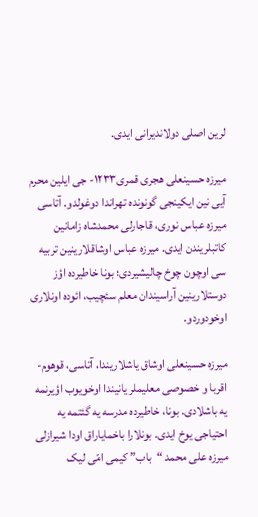لرین اصلی دولاندیرانی ایدی.

میرزه حسینعلی هجری قمری۱۲۳۳- جی ایلین محرم آیی نین ایکینجی گونونده تهراندا دوغولدو. آتاسی میرزه عباس نوری، قاجارلی محمدشاه زامانین کاتبلریندن ایدی. میرزه عباس اوشاقلارینین تربیه سی اوچون چوخ چالیشیردی؛ بونا خاطیرده اؤز دوستلارینین آراسیندان معلم سئچیب، ائوده اونلاری اوخودوردو.

میرزه حسینعلی اوشاق یاشلاریندا، آتاسی، قوهوم- اقربا و خصوصی معلیملر یانیندا اوخویوب اؤیرنمه یه باشلادی. بونا، خاطیرده مدرسه یه گئتمه یه احتیاجی یوخ ایدی. بونلارا باخمایاراق اودا شیرازلی میرزه علی محمد “باب” کیمی امّی لیک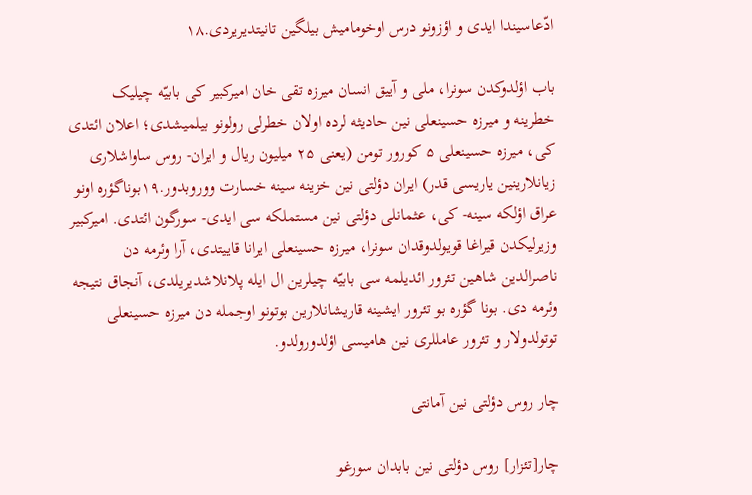ادّعاسیندا ایدی و اؤزونو درس اوخومامیش بیلگین تانیتدیریردی.۱۸

باب اؤلدوکدن سونرا، ملی و آییق انسان میرزه تقی خان امیرکبیر کی بابیّه چیلیک خطرینه و میرزه حسینعلی نین حادیثه لرده اولان خطرلی رولونو بیلمیشدی؛ اعلان ائتدی کی، میرزه حسینعلی ۵ کورور تومن (یعنی ۲۵ میلیون ریال و ایران- روس ساواشلاری زیانلارینین یاریسی قدر) ایران دؤلتی نین خزینه سینه خسارت ووروبدور.۱۹بوناگؤره اونو عراق اؤلکه سینه- کی، عثمانلی دؤلتی نین مستملکه سی ایدی- سورگون ائتدی. امیرکبیر وزیرلیکدن قیراغا قویولدوقدان سونرا، میرزه حسینعلی ایرانا قاییتدی، آرا وئرمه دن ناصرالدین شاهین تئرور ائدیلمه سی بابیّه چیلرین ال ایله پلانلاشدیریلدی، آنجاق نتیجه وئرمه دی. بونا گؤره بو تئرور ایشینه قاریشانلارین بوتونو اوجمله دن میرزه حسینعلی توتولدولار و تئرور عامللری نین هامیسی اؤلدورولدو.

چار روس دؤلتی نین آمانتی

چار[تئزار] روس دؤلتی نین بابدان سورغو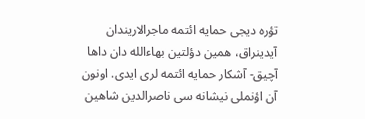تؤره دیجی حمایه ائتمه ماجرالاریندان آیدینراق، همین دؤلتین بهاءالله دان داها آچیق- آشکار حمایه ائتمه لری ایدی. اونون آن اؤنملی نیشانه سی ناصرالدین شاهین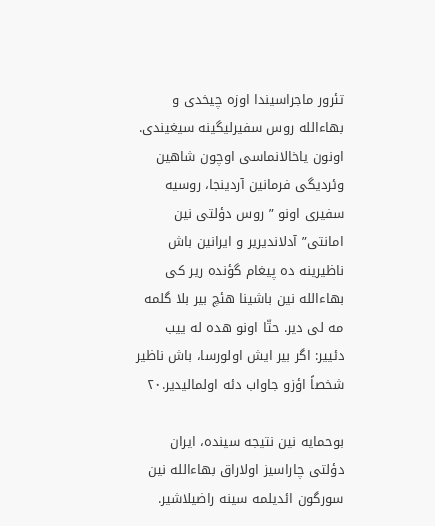تئرور ماجراسیندا اوزه چیخدی و بهاءالله روس سفیرلیگینه سیغیندی. اونون یاخالانماسی اوچون شاهین وئردیگی فرمانین آردینجا، روسیه سفیری اونو ” روس دؤلتی نین امانتی” آدلاندیریر و ایرانین باش ناظیرینه ده پیغام گؤنده ریر کی بهاءالله نین باشینا هئچ بیر بلا گلمه مه لی دیر. حتّا اونو هده له ییب دئییر: اگر بیر ایش اولورسا، باش ناظیر شخصاً اؤزو جاواب دئه اولمالیدیر.۲۰

بوحمایه نین نتیجه سینده، ایران دؤلتی چاراسیز اولاراق بهاءالله نین سورگون ائدیلمه سینه راضیلاشیر.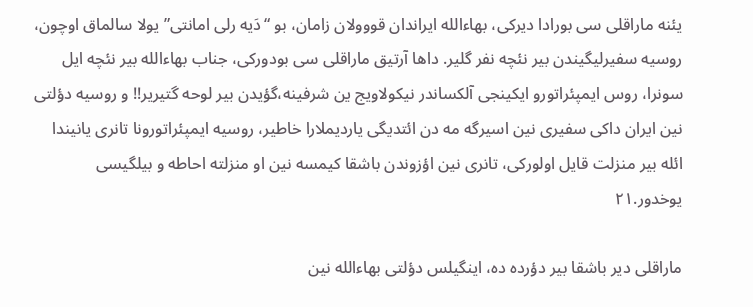یئنه ماراقلی سی بورادا دیرکی، بهاءالله ایراندان قووولان زامان، بو “دَیه رلی امانتی” یولا سالماق اوچون، روسیه سفیرلیگیندن بیر نئچه نفر گلیر. داها آرتیق ماراقلی سی بودورکی، جناب بهاءالله بیر نئچه ایل سونرا، روس ایمپئراتورو ایکینجی آلکساندر نیکولاویج ین شرفینه،گؤیدن بیر لوحه گتیریر!! و روسیه دؤلتی نین ایران داکی سفیری نین اسیرگه مه دن ائتدیگی یاردیملارا خاطیر، روسیه ایمپئراتورونا تانری یانیندا ائله بیر منزلت قایل اولورکی، تانری نین اؤزوندن باشقا کیمسه نین او منزلته احاطه و بیلگیسی یوخدور.۲۱

ماراقلی دیر باشقا بیر دؤرده ده، اینگیلس دؤلتی بهاءالله نین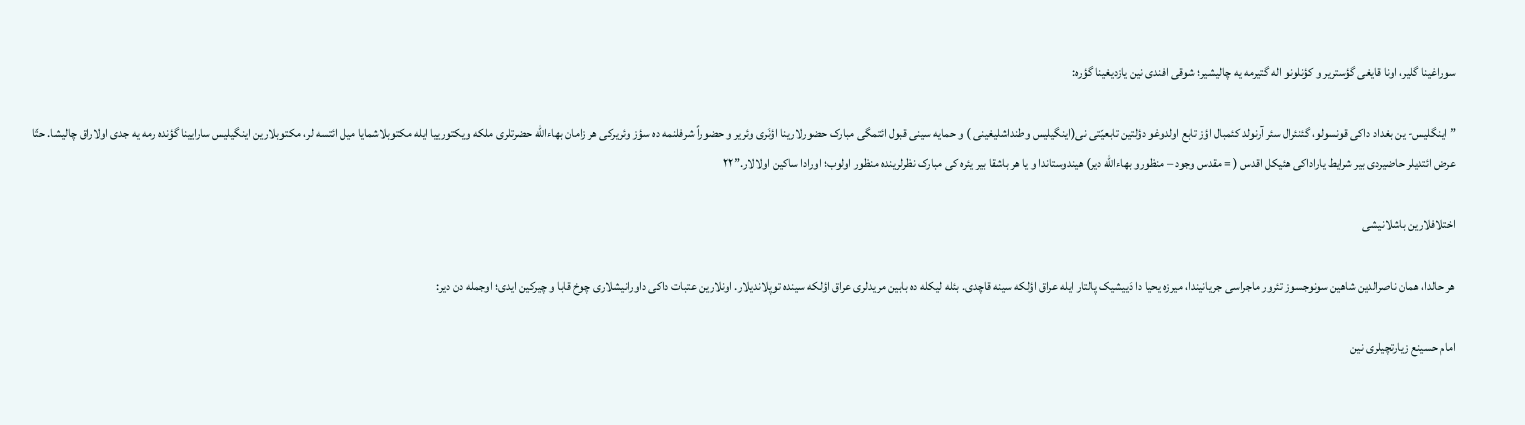سوراغینا گلیر، اونا قایغی گؤستریر و کؤنلونو اله گتیرمه یه چالیشیر؛ شوقی افندی نین یازدیغینا گؤره:

” اینگلیس- ین بغداد داکی قونسولو، گئنئرال سئر آرنولد کئمبال اؤز تابع اولدوغو دؤلتین تابعیّتی نی(اینگیلیس وطنداشلیغینی ) و حمایه سینی قبول ائتمگی مبارک حضورلارینا اؤنَری وئریر و حضوراً شرفلنمه ده سؤز وئریرکی هر زامان بهاءالله حضرتلری ملکه ویکتورییا ایله مکتوبلاشمایا میل ائتسه لر، مکتوبلارین اینگیلیس سارایینا گؤنده رمه یه جدی اولاراق چالیشا. حتّا عرض ائتدیلر حاضیردی بیر شرایط یاراداکی هئیکل اقدس ( = مقدس وجود – منظورو بهاءالله دیر) هیندوستاندا و یا هر باشقا بیر یئره کی مبارک نظرلرینده منظور اولوب؛ اورادا ساکین اولالار.”۲۲

اختلافلارین باشلانیشی

هر حالدا، همان ناصرالدین شاهین سونوجسوز تئرور ماجراسی جریانیندا، میرزه یحیا دا دَییشیک پالتار ایله عراق اؤلکه سینه قاچدی. بئله لیکله ده بابین مریدلری عراق اؤلکه سینده توپلاندیلار. اونلارین عتبات داکی داورانیشلاری چوخ قابا و چیرکین ایدی؛ اوجمله دن دیر:

امام حسینع زیارتچیلری نین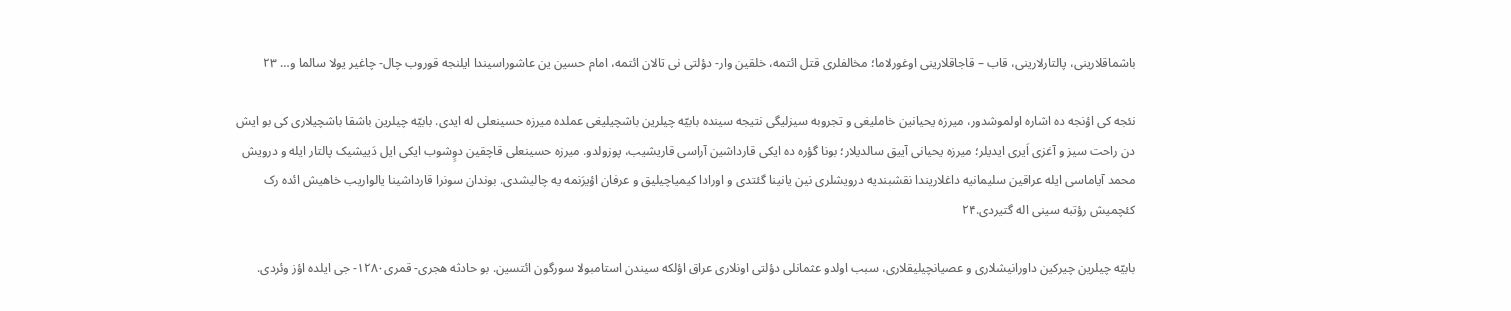باشماقلارینی، پالتارلارینی، قاب – قاجاقلارینی اوغورلاما؛ مخالفلری قتل ائتمه، خلقین وار- دؤلتی نی تالان ائتمه، امام حسین ین عاشوراسیندا ایلنجه قوروب چال- چاغیر یولا سالما و… ۲۳

نئجه کی اؤنجه ده اشاره اولموشدور، میرزه یحیانین خاملیغی و تجروبه سیزلیگی نتیجه سینده بابیّه چیلرین باشچیلیغی عملده میرزه حسینعلی له ایدی. بابیّه چیلرین باشقا باشچیلاری کی بو ایش دن راحت سیز و آغزی اَیری ایدیلر؛ میرزه یحیانی آییق سالدیلار؛ بونا گؤره ده ایکی قارداشین آراسی قاریشیب، پوزولدو. میرزه حسینعلی قاچقین دوٍشوب ایکی ایل دَییشیک پالتار ایله و درویش محمد آیاماسی ایله عراقین سلیمانیه داغلاریندا نقشبندیه درویشلری نین یانینا گئتدی و اورادا کیمیاچیلیق و عرفان اؤیرَنمه یه چالیشدی. بوندان سونرا قارداشینا یالواریب خاهیش ائده رک کئچمیش رؤتبه سینی اله گتیردی.۲۴

بابیّه چیلرین چیرکین داورانیشلاری و عصیانچیلیقلاری، سبب اولدو عثمانلی دؤلتی اونلاری عراق اؤلکه سیندن استامبولا سورگون ائتسین. بو حادثه هجری- قمری۱۲۸۰- جی ایلده اؤز وئردی.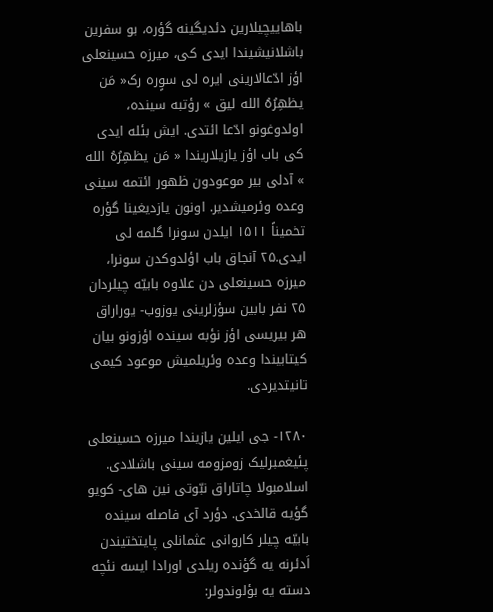باهاییچیلارین دئدیگینه گؤره، بو سفرین باشلانیشیندا ایدی کی، میرزه حسینعلی اؤز ادّعالارینی ایره لی سوٍره رک« مَن یظهِرُهُ الله لیق » رؤتبه سینده، اولدوغونو ادّعا ائتدی. ایش بئله ایدی کی باب اؤز یازیلاریندا « مَن یظهِرُهُ الله » آدلی بیر موعودون ظهور ائتمه سینی وعده وئرمیشدیر. اونون یازدیغینا گؤره تخمیناً ۱۵۱۱ ایلدن سونرا گلمه لی ایدی.۲۵ آنجاق باب اؤلدوکدن سونرا، میرزه حسینعلی دن علاوه بابیّه چیلردان ۲۵ نفر بابین سؤزلرینی یوزوب- یوراراق هر بیریسی اؤز نؤبه سینده اؤزونو بیان کیتابیندا وعده وئریلمیش موعود کیمی تانیتدیردی.

۱۲۸۰- جی ایلین یازیندا میرزه حسینعلی پئیغمبرلیک زومزومه سینی باشلادی. اسلامبولا چاتاراق نبّوتی نین های- کویو گؤیه قالخدی. دؤرد آی فاصله سینده بابیّه چیلر کاروانی عثمانلی پایتختیندن اَدئرنه یه گؤنده ریلدی اورادا ایسه نئچه دسته یه بؤلوندولر: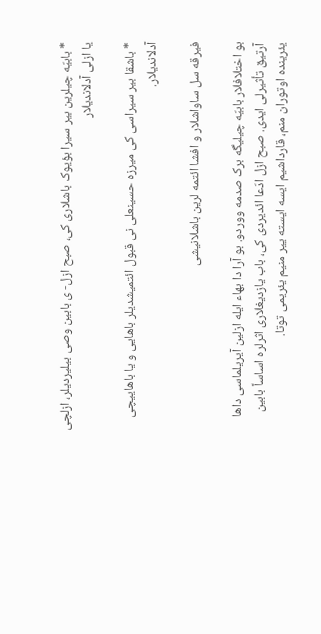* بابیّه چیلرین بیر سیرا بؤیوک باشلاری کی، صبح ازل- ی بابین وصی بیلیردیلر، ازلچی یا ازلی آدلاندیلار

* باشقا بیر سیراسی کی میرزه حسینعلی نی قبول ائتمیشدیلر باهایی و یا باهاییچی آدلاندیلار.

فیرقه سل ساواشلار و افشا ائتمه لرین باشلانیشی

بو اختلافلار بابیّه چیلیگه برک صدمه ووردو. بو آرا دا بهاء ایله ازلین آیریلماسی داها آرتیق تأثیرلی ایدی. صبح ازل ادّعا ائدیردی کی، باب یازدیغلاری اثرلره اساساً بابین یئرینده اوتوران منم، قارداشیم ایسه ایسته ییر منیم یئریمی توتا.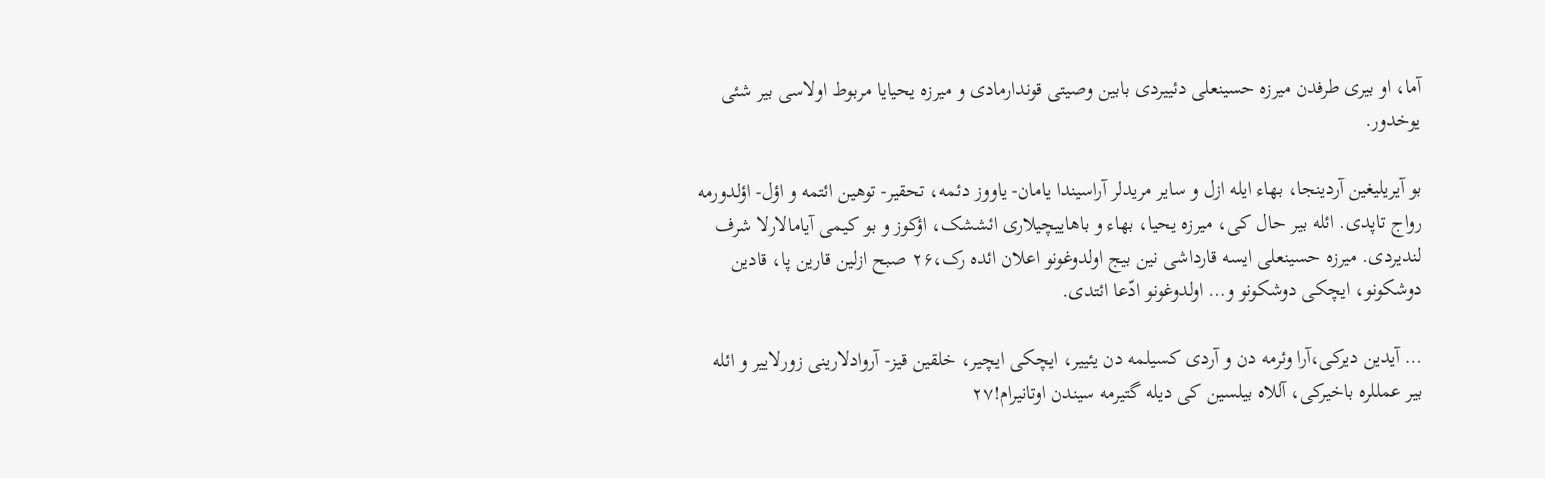آما، او بیری طرفدن میرزه حسینعلی دئییردی بابین وصیتی قوندارمادی و میرزه یحیایا مربوط اولاسی بیر شئی یوخدور.

بو آیریلیغین آردینجا، بهاء ایله ازل و سایر مریدلر آراسیندا یامان- یاووز دئمه، تحقیر- توهین ائتمه و اؤل- اؤلدورمه رواج تاپدی. ائله بیر حال کی، میرزه یحیا، بهاء و باهاییچیلاری ائششک، اؤکوز و بو کیمی آیامالارلا شرف لندیردی. میرزه حسینعلی ایسه قارداشی نین بیج اولدوغونو اعلان ائده رک،۲۶ صبح ازلین قارین پا، قادین دوشکونو، ایچکی دوشکونو و… اولدوغونو ادّعا ائتدی.

… آیدین دیرکی،آرا وئرمه دن و آردی کسیلمه دن یئییر، ایچکی ایچیر، خلقین قیز- آروادلارینی زورلاییر و ائله بیر عمللره باخیرکی، آللاه بیلسین کی دیله گتیرمه سیندن اوتانیرام!۲۷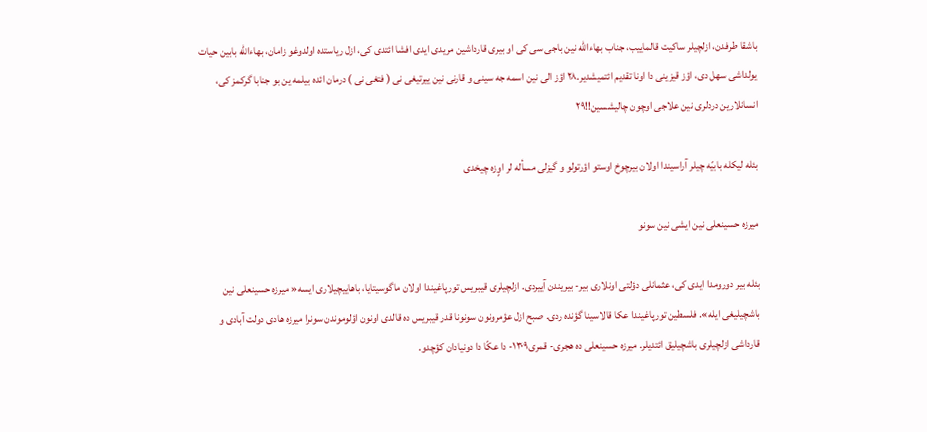باشقا طرفدن، ازلچیلر ساکیت قالماییب، جناب بهاءالله نین باجی سی کی او بیری قارداشین مریدی ایدی افشا ائتدی کی، ازل ریاستده اولدوغو زامان، بهاءالله بابین حیات یولداشی سهل دی، اؤز قیزینی دا اونا تقدیم ائتمیشدیر.۲۸ اؤز الی نین اسمه جه سینی و قارنی نین ییرتیغی نی ( فتغی نی ) درمان ائده بیلمه ین بو جنابا گرکمز کی، انسانلارین دردلری نین علاجی اوچون چالیشسین!!۲۹

بئله لیکله بابیّه چیلر آراسیندا اولان بیرچوخ اوستو اؤرتولو و گیزلی مسأله لر اوٍزه چیخدی

میرزه حسینعلی نین ایشی نین سونو

بئله بیر دورومدا ایدی کی، عثمانلی دؤلتی اونلاری بیر- بیریندن آییردی. ازلچیلری قیبریس تورپاغیندا اولان ماگوسیتایا، باهاییچیلاری ایسه« میرزه حسینعلی نین باشچیلیغی ایله». فلسطین تورپاغیندا عکا قالاسینا گؤنده ردی. صبح ازل عؤمرونون سونونا قدر قیبریس ده قالدی اونون اؤلوموندن سونرا میرزه هادی دولت آبادی و قارداشی ازلچیلری باشچیلیق ائتدیلر. میرزه حسینعلی ده هجری- قمری۱۳۰۹- دا عکّا دا دونیادان کؤچدو.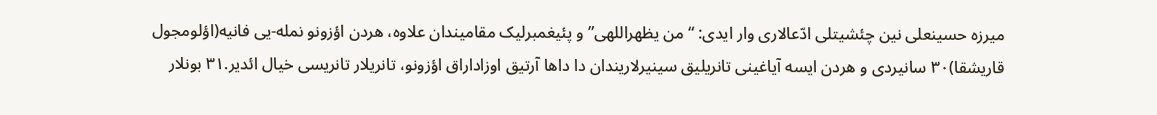میرزه حسینعلی نین چئشیتلی ادّعالاری وار ایدی: “من یظهراللهی” و پئیغمبرلیک مقامیندان علاوه، هردن اؤزونو نمله-یی فانیه(اؤلومجول قاریشقا)۳۰ سانیردی و هردن ایسه آیاغینی تانریلیق سینیرلاریندان دا داها آرتیق اوزاداراق اؤزونو، تانریلار تانریسی خیال ائدیر.۳۱ بونلار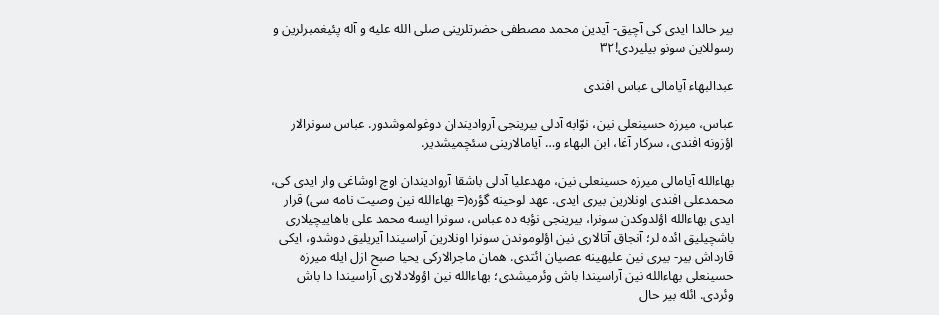بیر حالدا ایدی کی آچیق- آیدین محمد مصطفی حضرتلرینی صلی الله علیه و آله پئیغمبرلرین و رسوللاین سونو بیلیردی!۳۲

عبدالبهاء آیامالی عباس افندی

عباس، میرزه حسینعلی نین، نوّابه آدلی بیرینجی آروادیندان دوغولموشدور. عباس سونرالار اؤزونه افندی، سرکار آغا، ابن البهاء و… آیامالارینی سئچمیشدیر.

بهاءالله آیامالی میرزه حسینعلی نین، مهدعلیا آدلی باشقا آروادیندان اوچ اوشاغی وار ایدی کی، محمدعلی افندی اونلارین بیری ایدی. عهد لوحینه گؤره(= بهاءالله نین وصیت نامه سی) قرار ایدی بهاءالله اؤلدوکدن سونرا، بیرینجی نؤبه ده عباس، سونرا ایسه محمد علی باهاییچیلاری باشچیلیق ائده لر؛ آنجاق آتالاری نین اؤلوموندن سونرا اونلارین آراسیندا آیریلیق دوشدو، ایکی قارداش بیر- بیری نین علیهینه عصیان ائتدی. همان ماجرالارکی یحیا صبح ازل ایله میرزه حسینعلی بهاءالله نین آراسیندا باش وئرمیشدی؛ بهاءالله نین اؤولادلاری آراسیندا دا باش وئردی. ائله بیر حال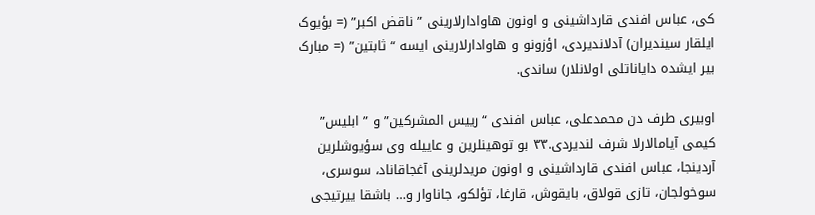کی، عباس افندی قارداشینی و اونون هاوادارلارینی ” ناقض اکبر” (= بؤیوک ایلقار سیندیران) آدلاندیردی، اؤزونو و هاوادارلارینی ایسه “ثابتین” (= مبارک بیر ایشده دایاناتلی اولانلار) ساندی.

اوبیری طرف دن محمدعلی، عباس افندی “رییس المشرکین” و ” ابلیس” کیمی آیامالارلا شرف لندیردی.۳۳ بو توهینلرین و عاییله وی سؤیوشلرین آردینجا، عباس افندی قارداشینی و اونون مریدلرینی آغجاقاناد، سوسری، سوخولجان، تازی قولاق، بایقوش، قارغا، تؤلکو، جاناوار و… باشقا ییرتیجی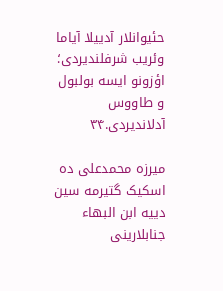حئیوانلار آدییلا آیاما وئریب شرفلندیردی؛ اؤزونو ایسه بولبول و طاووس آدلاندیردی.۳۴

میرزه محمدعلی ده اسکیک گتیرمه سین دییه ابن البهاء جنابلارینی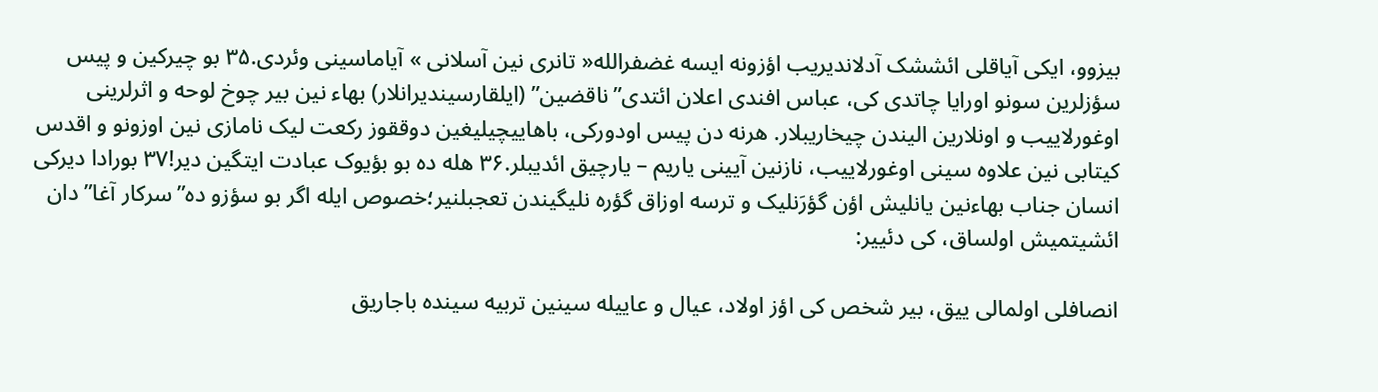بیزوو، ایکی آیاقلی ائششک آدلاندیریب اؤزونه ایسه غضفرالله« تانری نین آسلانی » آیاماسینی وئردی.۳۵ بو چیرکین و پیس سؤزلرین سونو اورایا چاتدی کی، عباس افندی اعلان ائتدی”ناقضین” (ایلقارسیندیرانلار) بهاء نین بیر چوخ لوحه و اثرلرینی اوغورلاییب و اونلارین الیندن چیخاریبلار. هرنه دن پیس اودورکی، باهاییچیلیغین دوققوز رکعت لیک نامازی نین اوزونو و اقدس کیتابی نین علاوه سینی اوغورلاییب، نازنین آیینی یاریم – یارچیق ائدیبلر.۳۶ هله ده بو بؤیوک عبادت ایتگین دیر!۳۷ بورادا دیرکی انسان جناب بهاءنین یانلیش اؤن گؤرَنلیک و ترسه اوزاق گؤره نلیگیندن تعجبلنیر؛خصوص ایله اگر بو سؤزو ده”سرکار آغا” دان ائشیتمیش اولساق، کی دئییر:

انصافلی اولمالی ییق، بیر شخص کی اؤز اولاد، عیال و عاییله سینین تربیه سینده باجاریق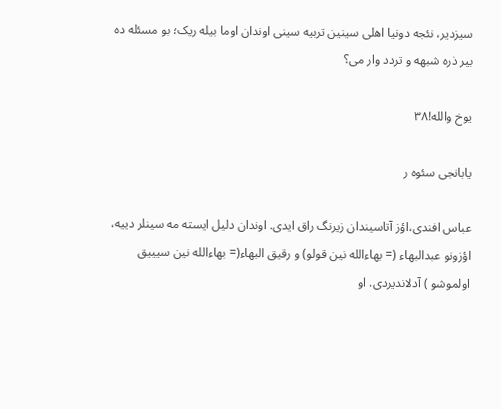سیزدیر، نئجه دونیا اهلی سینین تربیه سینی اوندان اوما بیله ریک؛ بو مسئله ده بیر ذره شبهه و تردد وار می؟

یوخ والله!۳۸

یابانجی سئوه ر

عباس افندی،اؤز آتاسیندان زیرنگ راق ایدی. اوندان دلیل ایسته مه سینلر دییه، اؤزونو عبدالبهاء (= بهاءالله نین قولو) و رقیق البهاء(= بهاءالله نین سیییق اولموشو ) آدلاندیردی. او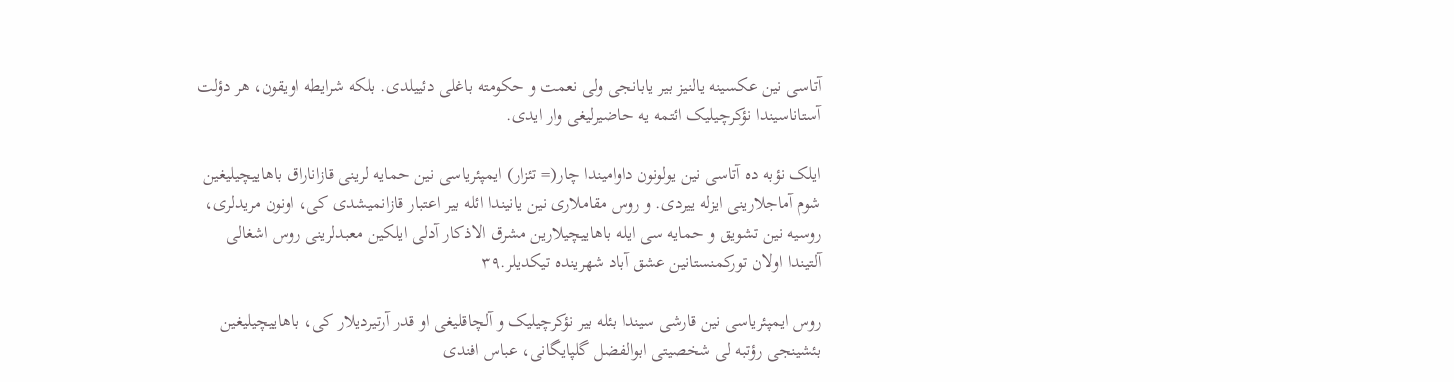آتاسی نین عکسینه یالنیز بیر یابانجی ولی نعمت و حکومته باغلی دئییلدی. بلکه شرایطه اویقون، هر دؤلت آستاناسیندا نؤکرچیلیک ائتمه یه حاضیرلیغی وار ایدی.

ایلک نؤبه ده آتاسی نین یولونون داوامیندا چار(= تئزار) ایمپئریاسی نین حمایه لرینی قازاناراق باهاییچیلیغین شوم آماجلارینی ایزله ییردی. و روس مقاملاری نین یانیندا ائله بیر اعتبار قازانمیشدی کی، اونون مریدلری، روسیه نین تشویق و حمایه سی ایله باهاییچیلارین مشرق الاذکار آدلی ایلکین معبدلرینی روس اشغالی آلتیندا اولان تورکمنستانین عشق آباد شهرینده تیکدیلر.۳۹

روس ایمپئریاسی نین قارشی سیندا بئله بیر نؤکرچیلیک و آلچاقلیغی او قدر آرتیردیلار کی، باهاییچیلیغین بئشینجی رؤتبه لی شخصیتی ابوالفضل گلپایگانی، عباس افندی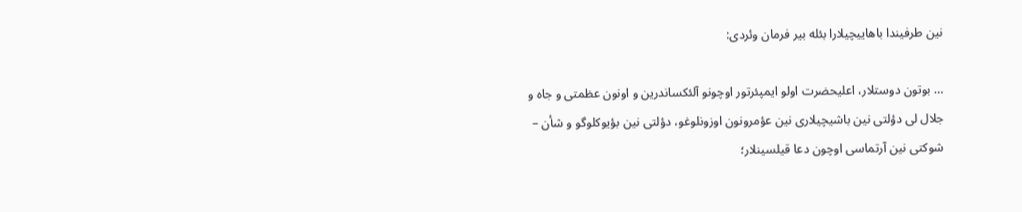نین طرفیندا باهاییچیلارا بئله بیر فرمان وئردی:

… بوتون دوستلار، اعلیحضرت اولو ایمپئرتور اوچونو آلئکساندرین و اونون عظمتی و جاه و جلال لی دؤلتی نین باشیچیلاری نین عؤمرونون اوزونلوغو، دؤلتی نین بؤیوکلوگو و شأن – شوکتی نین آرتماسی اوچون دعا قیلسینلار؛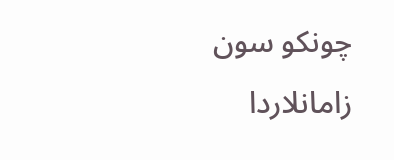چونکو سون زامانلاردا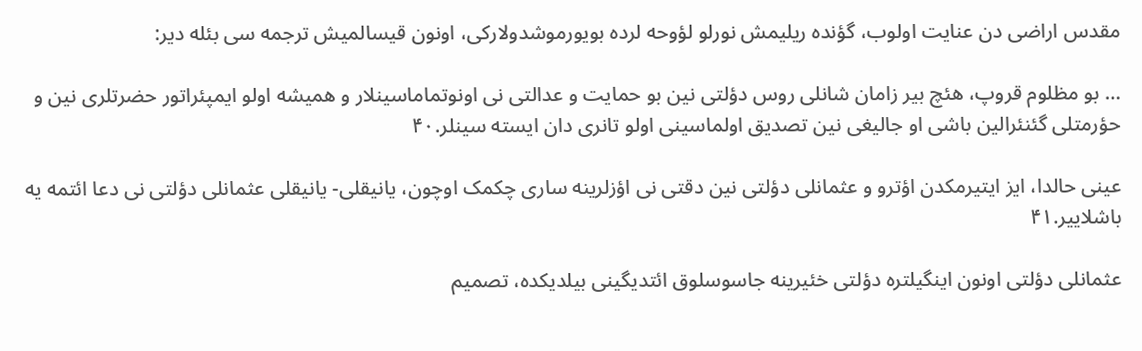مقدس اراضی دن عنایت اولوب، گؤنده ریلیمش نورلو لؤوحه لرده بویورموشدولارکی، اونون قیسالمیش ترجمه سی بئله دیر:

… بو مظلوم قروپ، هئچ بیر زامان شانلی روس دؤلتی نین بو حمایت و عدالتی نی اونوتماماسینلار و همیشه اولو ایمپئراتور حضرتلری نین و حؤرمتلی گئنئرالین باشی او جالیغی نین تصدیق اولماسینی اولو تانری دان ایسته سینلر.۴۰

عینی حالدا، ایز ایتیرمکدن اؤترو و عثمانلی دؤلتی نین دقتی نی اؤزلرینه ساری چکمک اوچون، یانیقلی- یانیقلی عثمانلی دؤلتی نی دعا ائتمه یه باشلاییر.۴۱

عثمانلی دؤلتی اونون اینگیلتره دؤلتی خئیرینه جاسوسلوق ائتدیگینی بیلدیکده، تصمیم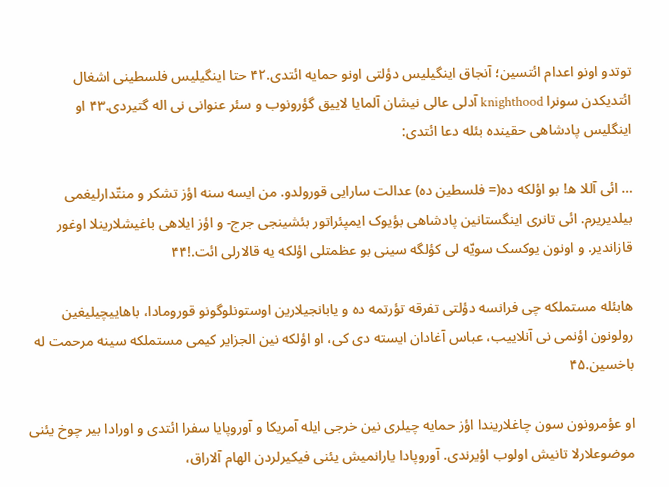توتدو اونو اعدام ائتسین؛ آنجاق اینگیلیس دؤلتی اونو حمایه ائتدی.۴۲ حتا اینگیلیس فلسطینی اشغال ائتدیکدن سونرا knighthood آدلی عالی نیشان آلمایا لاییق گؤرونوب و سئر عنوانی نی اله گتیردی.۴۳ او اینگلیس پادشاهی حقینده بئله دعا ائتدی:

… ائی آللا ه! بو اؤلکه ده(= فلسطین ده) عدالت سارایی قورولدو. من ایسه سنه اؤز تشکر و منتّدارلیغمی بیلدیریرم. ائی تانری اینگستانین پادشاهی بؤیوک ایمپئراتور بئشینجی جرج- و اؤز ایلاهی باغیشلارینلا اوغور قازاندیر. و اونون یوکسک سویّه لی کؤلگه سینی بو عظمتلی اؤلکه یه قالارلی ائت.!۴۴

هابئله مستملکه چی فرانسه دؤلتی تفرقه تؤرتمه ده و یابانجیلارین اوستونلوگونو قورومادا، باهاییچیلیغین رولونون اؤنمی نی آنلاییب، عباس آغادان ایسته دی کی، او اؤلکه نین الجزایر کیمی مستملکه سینه مرحمت له باخسین.۴۵

او عؤمرونون سون چاغلاریندا اؤز حمایه چیلری نین خرجی ایله آمریکا و آوروپایا سفرا ائتدی و اورادا بیر چوخ یئنی موضوعلارلا تانیش اولوب اؤیرندی. آوروپادا یارانمیش یئنی فیکیرلردن الهام آلاراق،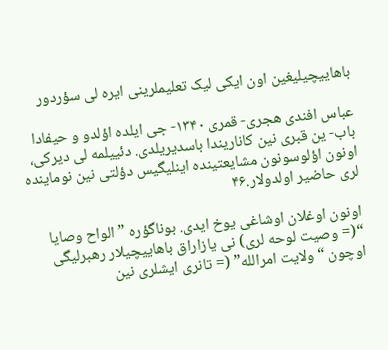باهاییچیلیغین اون ایکی لیک تعلیملرینی ایره لی سؤردور

عباس افندی هجری- قمری ۱۳۴۰- جی ایلده اؤلدو و حیفادا باب- ین قبری نین کاناریندا باسدیریلدی. دئییلمه لی دیرکی، اونون اؤلوسونون مشایعتینده اینلیگیس دؤلتی نین نوماینده لری حاضیر اولدولار.۴۶

اونون اوغلان اوشاغی یوخ ایدی. بوناگؤره ” الواح وصایا “(= وصیت لوحه لری) نی یازاراق باهاییچیلار رهبرلیگی اوچون “ولایت امرالله” (= تانری ایشلری نین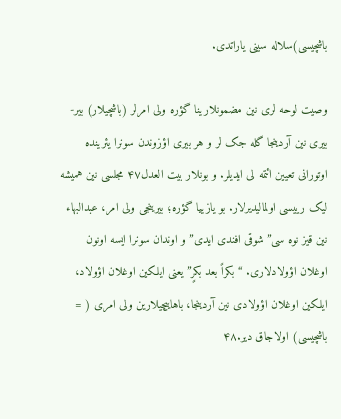باشچیسی)سلاله سینی یاراتدی.

وصیت لوحه لری نین مضمونلارینا گؤره ولی امرلر (باشچیلار) بیر- بیری نین آردینجا گله جک لر و هر بیری اؤزوندن سونرا یئرینده اوتورانی تعیین ائتمه لی ایدیلر. و بونلار بیت العدل۴۷ مجلسی نین همیشه لیک رییسی اولمالیدیرلار. بو یازییا گؤره؛ بیرینجی ولی امر، عبدالبهاء نین قیز نوه سی”شوقی افندی ایدی” و اوندان سونرا ایسه اونون اوغلان اؤولادلاری. “بکراً بعد بکرٍ” یعنی ایلکین اوغلان اؤولاد، ایلکین اوغلان اؤولادی نین آردینجا، باهاییچیلارین ولی امری ( = باشچیسی) اولاجاق دیر.۴۸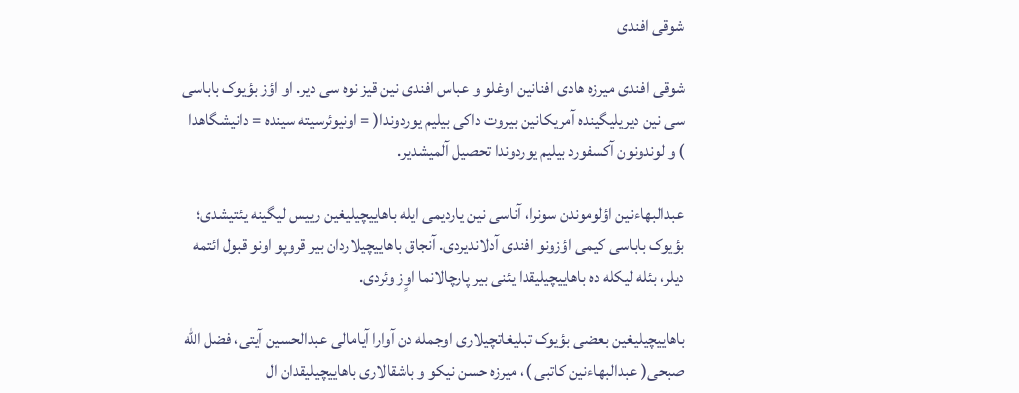شوقی افندی

شوقی افندی میرزه هادی افنانین اوغلو و عباس افندی نین قیز نوه سی دیر. او اؤز بؤیوک باباسی سی نین دیریلیگینده آمریکانین بیروت داکی بیلیم یوردوندا( = اونیوئرسیته سینده = دانیشگاهدا ) و لوندونون آکسفورد بیلیم یوردوندا تحصیل آلمیشدیر.

عبدالبهاءنین اؤلوموندن سونرا، آناسی نین یاردیمی ایله باهاییچیلیغین رییس لیگینه یئتیشدی؛ بؤیوک باباسی کیمی اؤزونو افندی آدلاندیردی. آنجاق باهاییچیلاردان بیر قروپو اونو قبول ائتمه دیلر، بئله لیکله ده باهاییچیلیقدا یئنی بیر پارچالانما اوٍز وئردی.

باهاییچیلیغین بعضی بؤیوک تبلیغاتچیلاری اوجمله دن آوارا آیامالی عبدالحسین آیتی، فضل الله صبحی( عبدالبهاءنین کاتبی )، میرزه حسن نیکو و باشقالاری باهاییچیلیقدان ال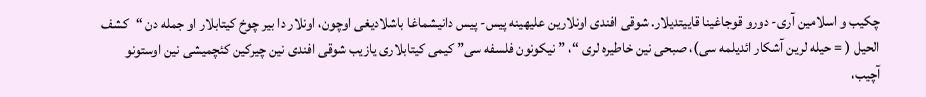چکیب و اسلامین آری- دورو قوجاغینا قاییتدیلار. شوقی افندی اونلارین علیهینه پیس- پیس دانیشماغا باشلادیغی اوچون، اونلار دا بیر چوخ کیتابلار او جمله دن “کشف الحیل ( = حیله لرین آشکار ائدیلمه سی)، صبحی نین خاطیره لری “، ” نیکونون فلسفه سی” کیمی کیتابلاری یازیب شوقی افندی نین چیرکین کئچمیشی نین اوستونو آچیب،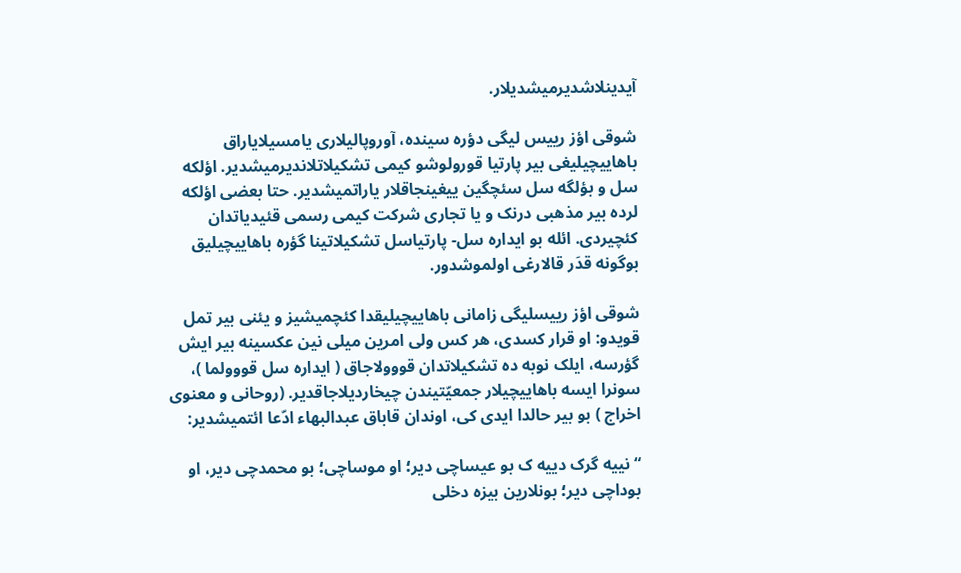آیدینلاشدیرمیشدیلار.

شوقی اؤز رییس لیگی دؤره سینده، آوروپالیلاری یامسیلایاراق باهاییچیلیغی بیر پارتیا قورولوشو کیمی تشکیلاتلاندیرمیشدیر. اؤلکه سل و بؤلگه سل سئچگین ییغینجاقلار یاراتمیشدیر. حتا بعضی اؤلکه لرده بیر مذهبی درنک و یا تجاری شرکت کیمی رسمی قئیدیاتدان کئچیردی. ائله بو ایداره سل- پارتیاسل تشکیلاتینا گؤره باهاییچیلیق بوگونه قدَر قالارغی اولموشدور.

شوقی اؤز رییسلیگی زامانی باهاییچیلیقدا کئچمیشیز و یئنی بیر تمل قویدو: او قرار کسدی، هر کس ولی امرین میلی نین عکسینه بیر ایش گؤرسه، ایلک نوبه ده تشکیلاتدان قووولاجاق ( ایداره سل قووولما )، سونرا ایسه باهاییچیلار جمعیّتیندن چیخاردیلاجاقدیر. (روحانی و معنوی اخراج ) بو بیر حالدا ایدی کی، اوندان قاباق عبدالبهاء ادّعا ائتمیشدیر:

“نییه گرک دییه ک بو عیساچی دیر؛ او موساچی؛ بو محمدچی دیر، او بوداچی دیر؛ بونلارین بیزه دخلی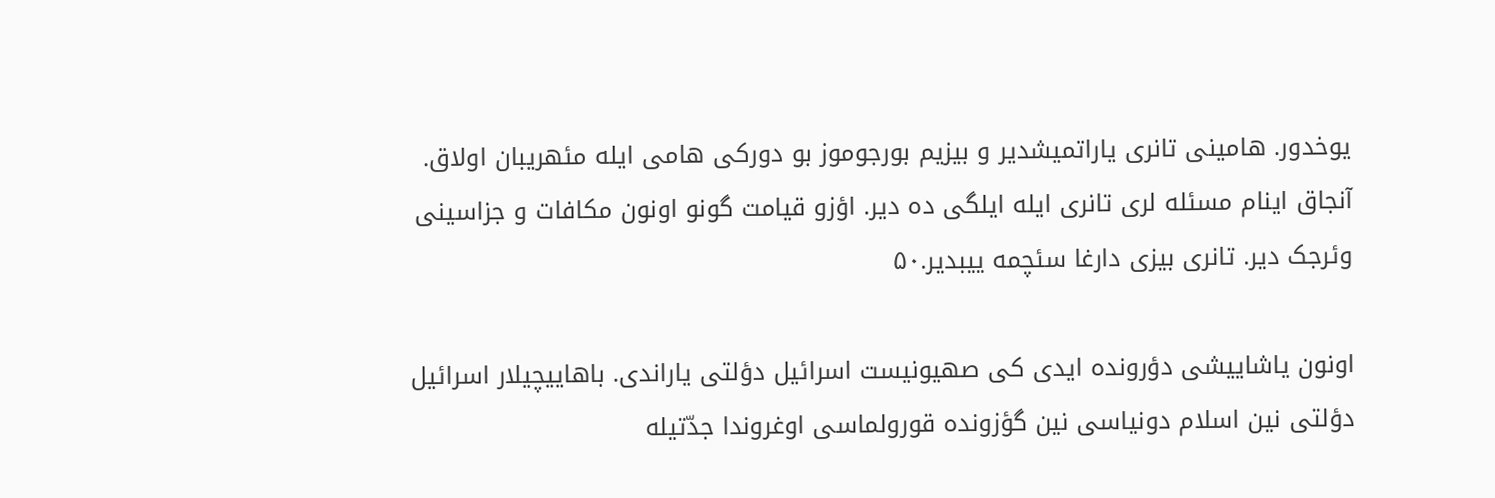یوخدور. هامینی تانری یاراتمیشدیر و بیزیم بورجوموز بو دورکی هامی ایله مئهریبان اولاق. آنجاق اینام مسئله لری تانری ایله ایلگی ده دیر. اؤزو قیامت گونو اونون مکافات و جزاسینی وئرجک دیر. تانری بیزی دارغا سئچمه ییبدیر.۵۰

اونون یاشاییشی دؤرونده ایدی کی صهیونیست اسرائیل دؤلتی یاراندی. باهاییچیلار اسرائیل دؤلتی نین اسلام دونیاسی نین گؤزونده قورولماسی اوغروندا جدّتیله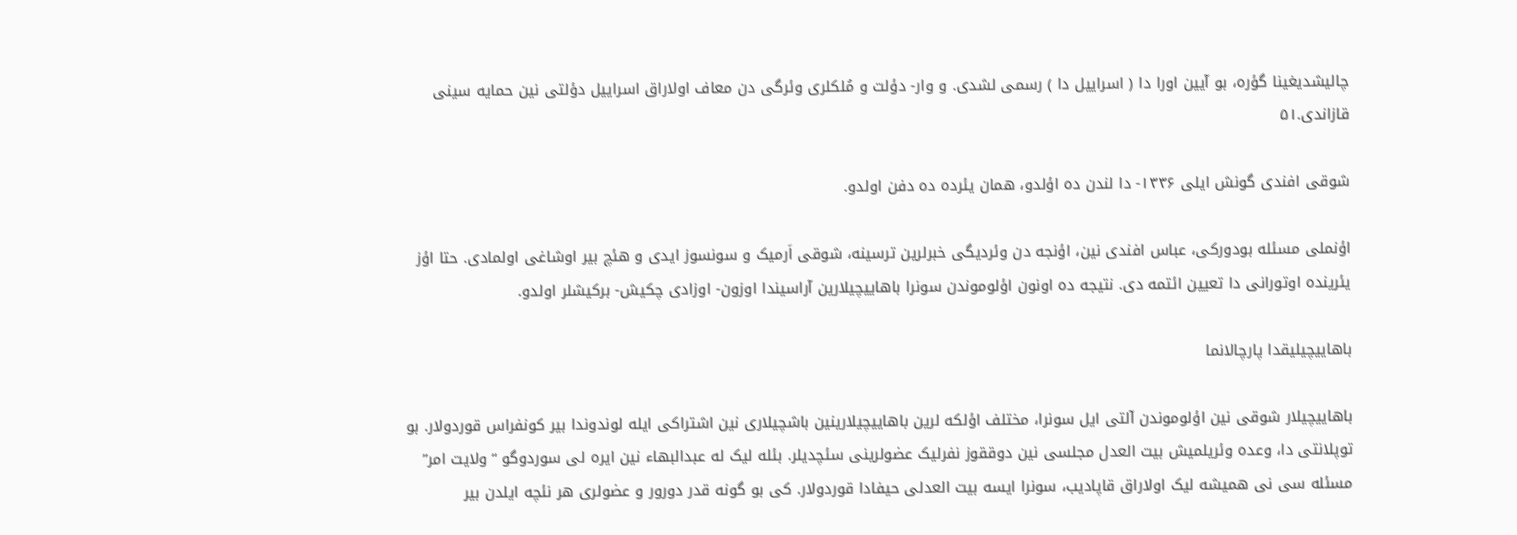چالیشدیغینا گؤره، بو آیین اورا دا ( اسراییل دا ) رسمی لشدی. و وار- دؤلت و مُلکلری وئرگی دن معاف اولاراق اسراییل دؤلتی نین حمایه سینی قازاندی.۵۱

شوقی افندی گونش ایلی ۱۳۳۶- دا لندن ده اؤلدو، همان یئرده ده دفن اولدو.

اؤنملی مسئله بودورکی، عباس افندی نین، اؤنجه دن وئردیگی خبرلرین ترسینه، شوقی اَرمیک و سونسوز ایدی و هئچ بیر اوشاغی اولمادی. حتا اؤز یئرینده اوتورانی دا تعیین ائتمه دی. نتیجه ده اونون اؤلوموندن سونرا باهاییچیلارین آراسیندا اوزون- اوزادی چکیش- برکیشلر اولدو.

باهاییچیلیقدا پارچالانما

باهاییچیلار شوقی نین اؤلوموندن آلتی ایل سونرا، مختلف اؤلکه لرین باهاییچیلارینین باشچیلاری نین اشتراکی ایله لوندوندا بیر کونفراس قوردولار. بو توپلانتی دا، وعده وئریلمیش بیت العدل مجلسی نین دوققوز نفرلیک عضولرینی سئچدیلر. بئله لیک له عبدالبهاء نین ایره لی سوردوگو “ولایت امر” مسئله سی نی همیشه لیک اولاراق قاپادیب، سونرا ایسه بیت العدلی حیفادا قوردولار. کی بو گونه قدر دورور و عضولری هر نئچه ایلدن بیر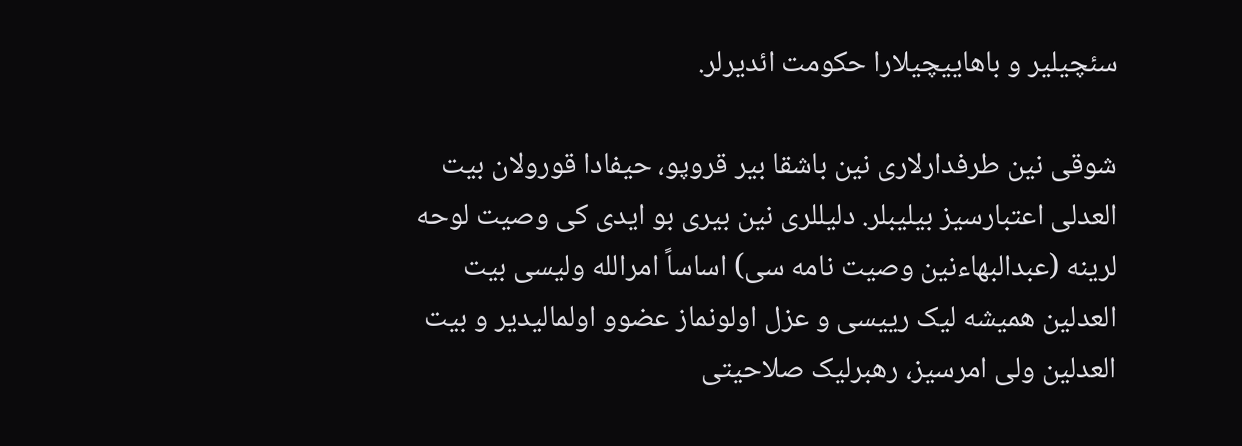سئچیلیر و باهاییچیلارا حکومت ائدیرلر.

شوقی نین طرفدارلاری نین باشقا بیر قروپو، حیفادا قورولان بیت العدلی اعتبارسیز بیلیبلر. دلیللری نین بیری بو ایدی کی وصیت لوحه لرینه (عبدالبهاءنین وصیت نامه سی) اساساً امرالله ولیسی بیت العدلین همیشه لیک رییسی و عزل اولونماز عضوو اولمالیدیر و بیت العدلین ولی امرسیز، رهبرلیک صلاحیتی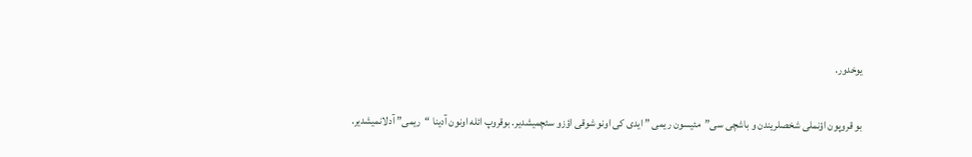یوخدور.

بو قروپون اؤنملی شخصلریندن و باشچی سی”مئیسون ریمی ” ایدی کی اونو شوقی اؤزو سئچمیشدیر. بوقروپ ائله اونون آدینا “ریمی” آدلانمیشدیر.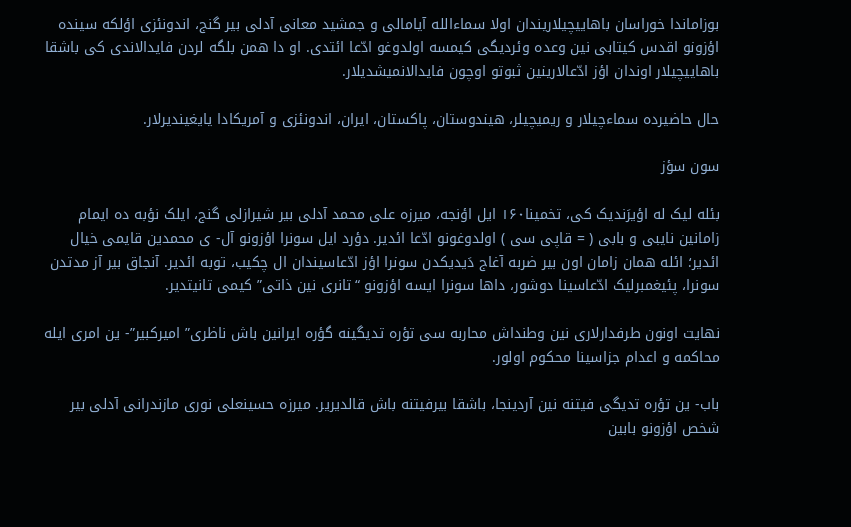بوزاماندا خوراسان باهاییچیلاریندان اولا سماءالله آیامالی و جمشید معانی آدلی بیر گنج، اندونئزی اؤلکه سینده اؤزونو اقدس کیتابی نین وعده وئردیگی کیمسه اولدوغو ادّعا ائتدی. او دا همن بلگه لردن فایدالاندی کی باشقا باهاییچیلار اوندان اؤز ادّعالارینین ثبوتو اوچون فایدالانمیشدیلار.

حال حاضیرده سماءچیلار و ریمیچیلر، هیندوستان، پاکستان، ایران، اندونئزی و آمریکادا یایغیندیرلار.

سون سؤز

بئله لیک له اؤیرَندیک کی، تخمینا۱۶۰ ایل اؤنجه، میرزه علی محمد آدلی بیر شیرازلی گنج، ایلک نؤبه ده ایمام زامانین نایبی و بابی ( = قاپی سی ) اولدوغونو ادّعا ائدیر. دؤرد ایل سونرا اؤزونو آل- ی محمدین قایمی خیال ائدیر؛ ائله همان زامان اون بیر ضربه آغاج دَیدیکدن سونرا اؤز ادّعاسیندان ال چکیب، توبه ائدیر. آنجاق بیر آز مدتدن سونرا، پئیغمبرلیک ادّعاسینا دوشور، داها سونرا ایسه اؤزونو “تانری نین ذاتی” کیمی تانیتدیر.

نهایت اونون طرفدارلاری نین وطنداش محاربه سی تؤره تدیگینه گؤره ایرانین باش ناظری” امیرکبیر”- ین امری ایله محاکمه و اعدام جزاسینا محکوم اولور.

باب- ین تؤره تدیگی فیتنه نین آردینجا، باشقا بیرفیتنه باش قالدیریر. میرزه حسینعلی نوری مازندرانی آدلی بیر شخص اؤزونو بابین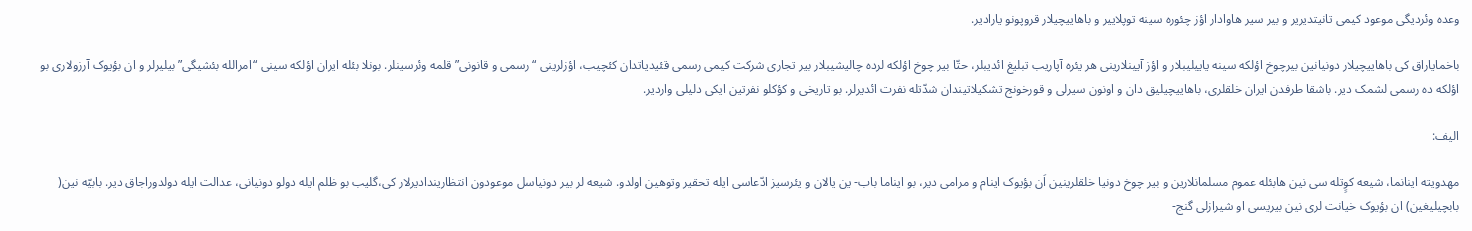وعده وئردیگی موعود کیمی تانیتدیریر و بیر سیر هاوادار اؤز چئوره سینه توپلاییر و باهاییچیلار قروپونو یارادیر.

باخمایاراق کی باهاییچیلار دونیانین بیرچوخ اؤلکه سینه یاییلیبلار و اؤز آیینلارینی هر یئره آپاریب تبلیغ ائدیبلر، حتّا بیر چوخ اؤلکه لرده چالیشیبلار بیر تجاری شرکت کیمی رسمی قئیدیاتدان کئچیب، اؤزلرینی “رسمی و قانونی” قلمه وئرسینلر. بونلا بئله ایران اؤلکه سینی “امرالله بئشیگی” بیلیرلر و ان بؤیوک آرزولاری بو اؤلکه ده رسمی لشمک دیر. باشقا طرفدن ایران خلقلری، باهاییچیلیق دان و اونون سیرلی و قورخونج تشکیلاتیندان شدّتله نفرت ائدیرلر. بو تاریخی و کؤکلو نفرتین ایکی دلیلی واردیر.

الیف:

مهدویته اینانما، شیعه کوٍتله سی نین هابئله عموم مسلمانلارین و بیر چوخ دونیا خلقلرینین اَن بؤیوک اینام و مرامی دیر، بو ایناما باب- ین یالان و یئرسیز ادّعاسی ایله تحقیر وتوهین اولدو. شیعه لر بیر دونیاسل موعودون انتظاریندادیرلار کی،گلیب بو ظلم ایله دولو دونیانی، عدالت ایله دولدوراجاق دیر. بابیّه نین( بابچیلیغین) ان بؤیوک خیانت لری نین بیریسی او شیرازلی گنج-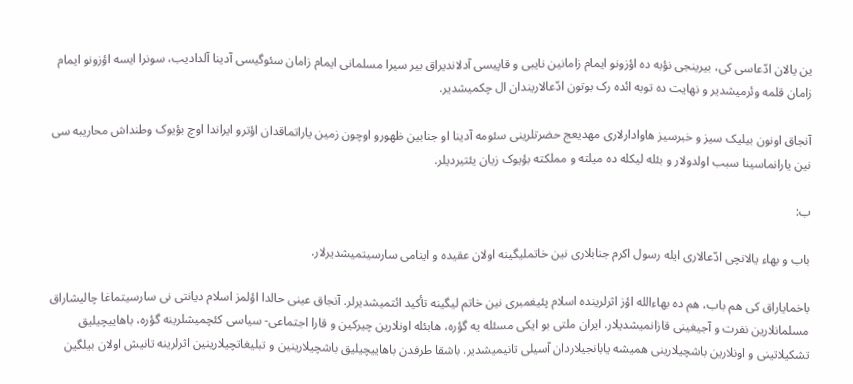ین یالان ادّعاسی کی، بیرینجی نؤبه ده اؤزونو ایمام زامانین نایبی و قاپیسی آدلاندیراق بیر سیرا مسلمانی ایمام زامان سئوگیسی آدینا آلدادیب، سونرا ایسه اؤزونو ایمام زامان قلمه وئرمیشدیر و نهایت ده توبه ائده رک بوتون ادّعالاریندان ال چکمیشدیر.

آنجاق اونون بیلیک سیز و خبرسیز هاوادارلاری مهدیعج حضرتلرینی سئومه آدینا او جنابین ظهورو اوچون زمین یاراتماقدان اؤترو ایراندا اوچ بؤیوک وطنداش محاریبه سی نین یارانماسینا سبب اولدولار و بئله لیکله ده میلته و مملکته بؤیوک زیان یئتیردیلر.

ب:

باب و بهاء یالانچی ادّعالاری ایله رسول اکرم جنابلاری نین خاتملیگینه اولان عقیده و اینامی سارسیتمیشدیرلار.

باخمایاراق کی هم باب، هم ده بهاءالله اؤز اثرلرینده اسلام پئیغمبری نین خاتم لیگینه تأکید ائتمیشدیرلر. آنجاق عینی حالدا اؤلمز اسلام دیانتی نی سارسیتماغا چالیشاراق مسلمانلارین نفرت و آجیغینی قازانمیشدیلار. ایران ملتی بو ایکی مسئله یه گؤره، هابئله اونلارین چیرکین و قارا اجتماعی- سیاسی کئچمیشلرینه گؤره، باهاییچیلیق تشکیلاتینی و اونلارین باشچیلارینی همیشه یابانجیلاردان آسیلی تانیمیشدیر. باشقا طرفدن باهاییچیلیق باشچیلارینین و تبلیغاتچیلارینین اثرلرینه تانیش اولان بیلگین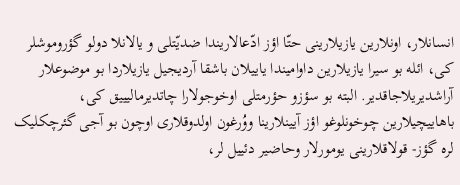انسانلار، اونلارین یازیلارینی حتّا اؤز ادّعالاریندا ضدیّتلی و یالانلا دولو گؤروموشلر کی، ائله بو سیرا یازیلارین داوامیندا یاییلان باشقا آردیجیل یازیلاردا بو موضوعلار آراشدیریلاجاقدیر. البته بو سؤزو حؤرمتلی اوخوجولارا چاتدیرمالیییق کی، باهاییچیلارین چوخونلوغو اؤز آیینلارینا ووُرغون اولدوقلاری اوچون بو آجی گئرچکلیک لره گؤز- قولاقلارینی یومورلار وحاضیر دئییل لر،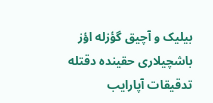بیلیک و آچیق گؤزله اؤز باشچیلاری حقینده دقتله تدقیقات آپارایب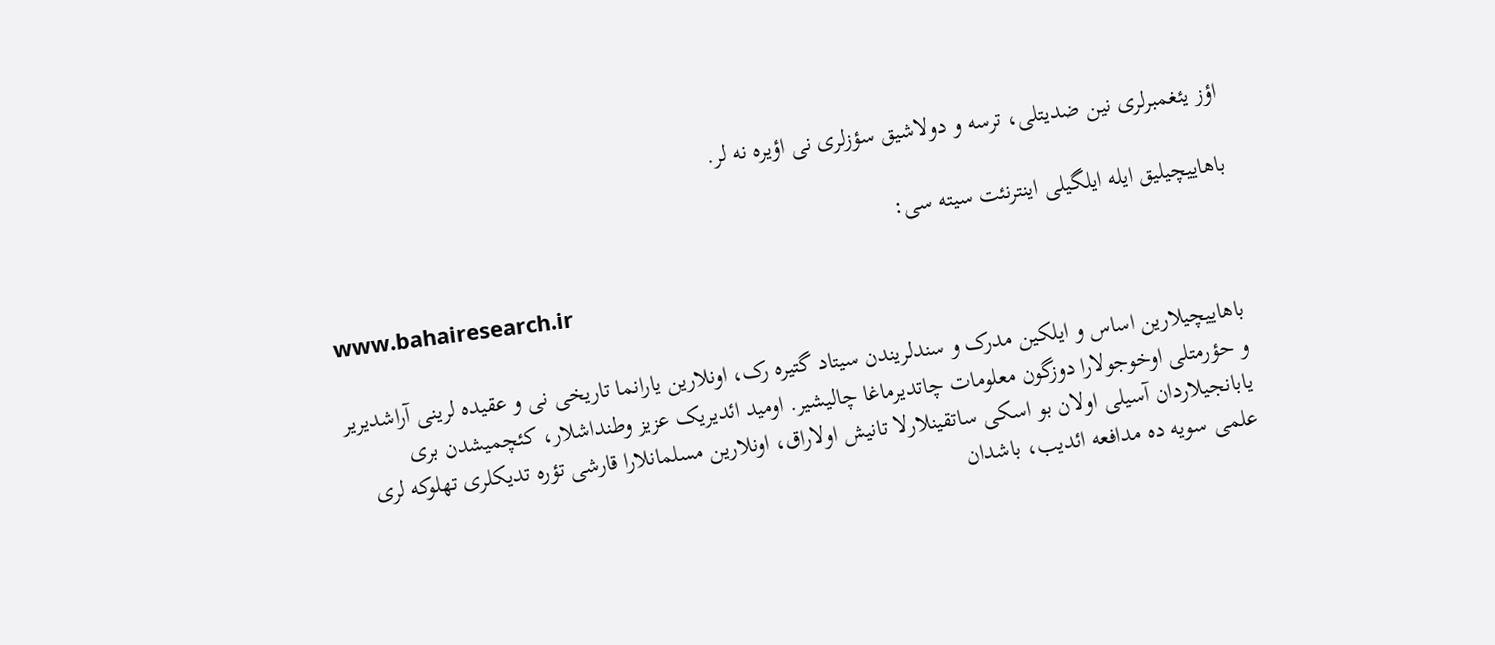اؤز یئغمبرلری نین ضدیتلی، ترسه و دولاشیق سؤزلری نی اؤیره نه لر.

باهاییچیلیق ایله ایلگیلی اینترنئت سیته سی:

www.bahairesearch.ir

باهاییچیلارین اساس و ایلکین مدرک و سندلریندن سیتاد گتیره رک، اونلارین یارانما تاریخی نی و عقیده لرینی آراشدیریر و حؤرمتلی اوخوجولارا دوزگون معلومات چاتدیرماغا چالیشیر. اومید ائدیریک عزیز وطنداشلار، کئچمیشدن بری یابانجیلاردان آسیلی اولان بو اسکی ساتقینلارلا تانیش اولاراق، اونلارین مسلمانلارا قارشی تؤره تدیکلری تهلوکه لری علمی سویه ده مدافعه ائدیب، باشدان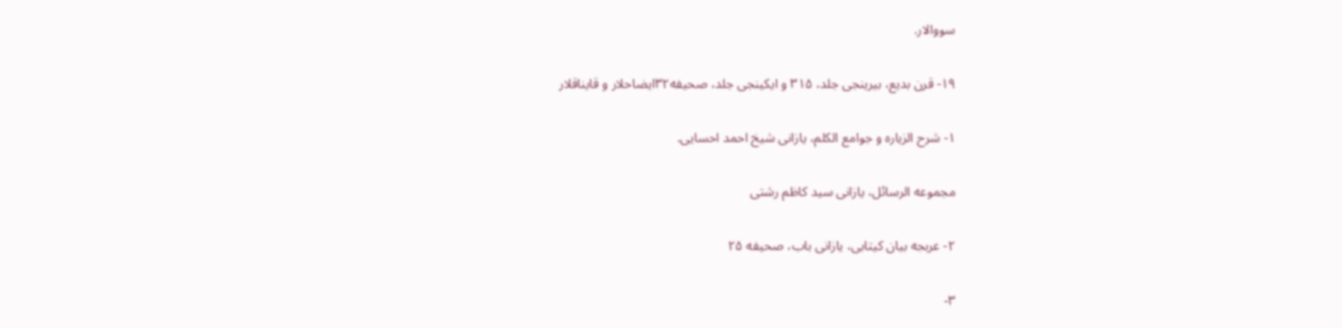سووالار.

۱۹- قرن بدیع، بیرینجی جلد، ۳۱۵ و ایکینجی جلد، صحیفه۳۲ایضاحلار و قایناقلار

۱- شرح الزیاره و جوامع الکلم، یازانی شیخ احمد احسایی.

مجموعه الرسائل، یازانی سید کاظم رشتی

۲- عربجه بیان کیتابی، یازانی باب، صحیفه ۲۵

۳-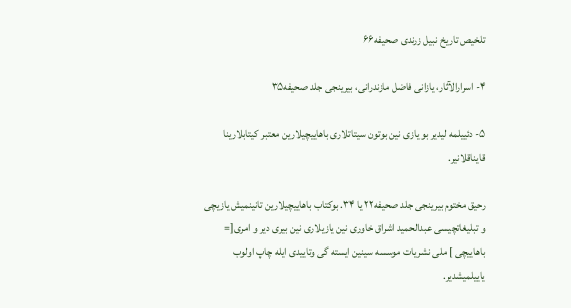تلخیص تاریخ نبیل زرندی صحیفه۶۶

۴- اسرارالآثار، یازانی فاضل مازندرانی، بیرینجی جلد صحیفه۳۵

۵- دئییلمه لیدیر بو یازی نین بوتون سیتاتلاری باهاییچیلارین معتبر کیتابلارینا قایناقلانیر.

رحیق مختوم بیرینجی جلد صحیفه۲۲ یا ۳۴. بوکتاب باهاییچیلارین تانینمیش یازیچی و تبلیغاتچیسی عبدالحمید اشراق خاوری نین یازیلاری نین بیری دیر و امری[= باهاییچی ] ملی نشریات موسسه سینین ایسته گی وتاییدی ایله چاپ اولوب یاییلمیشدیر.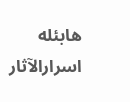هابئله اسرارالآثار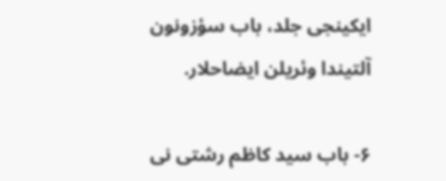ایکینجی جلد، باب سؤزونون آلتیندا وئریلن ایضاحلار.

۶- باب سید کاظم رشتی نی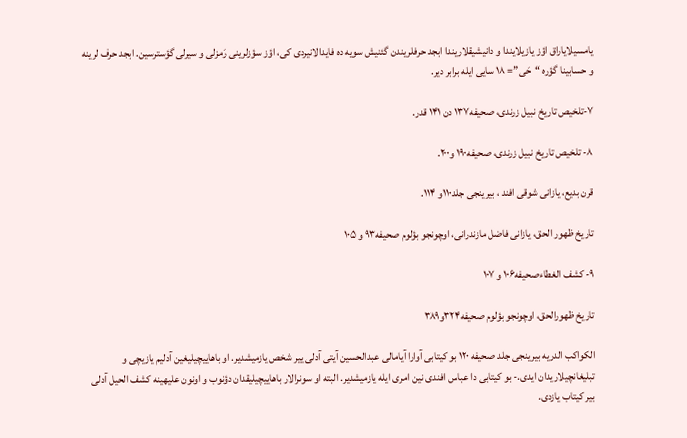یامسیلایاراق اؤز یازیلایندا و دانیشیقلاریندا ابجد حرفلریندن گئنیش سویه ده فایدالانیردی کی، اؤز سؤزلرینی رَمزلی و سیرلی گؤسترسین. ابجد حرف لرینه و حسابینا گؤره “حَی”= ۱۸ سایی ایله برابر دیر.

۷-تلخیص تاریخ نبیل زرندی، صحیفه۱۳۷ دن ۱۴۱ قدر.

۸- تلخیص تاریخ نبیل زرندی، صحیفه۱۹۰ و۲۰۰.

قرن بدیع، یازانی شوقی افند ، بیرینجی جلد۱۱۰و ۱۱۴.

تاریخ ظهور الحق، یازانی فاضل مازندرانی، اوچونجو بؤلوم صحیفه۹۳ و ۱۰۵

۹- کشف الغطاءصحیفه۱۰۶ و ۱۰۷

تاریخ ظهورالحق، اوچونجو بؤلوم صحیفه۳۲۴و۳۸۹

الکواکب الدریه بیرینجی جلد صحیفه ۱۲۰ بو کیتابی آوارا آیامالی عبدالحسین آیتی آدلی ییر شخص یازمیشدیر. او باهاییچیلیغین آدلیم یازیچی و تبلیغانچیلاریدان ایدی.- بو کیتابی دا عباس افندی نین امری ایله یازمیشدیر. البته او سونرالار باهاییچیلیقدان دؤنوب و اونون علیهینه کشف الحیل آدلی بیر کیتاب یازدی.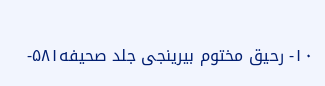۱۰- رحیق مختوم بیرینجی جلد صحیفه۵۸۱-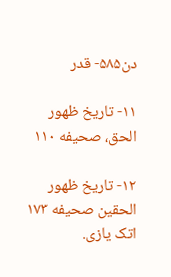دن۵۸۵- قدر

۱۱- تاریخ ظهور الحق، صحیفه ۱۱۰

۱۲- تاریخ ظهور الحقین صحیفه ۱۷۳ اتک یازی.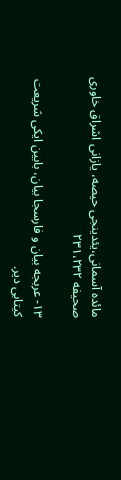مائده آسمانی،یئدینجی حیصه، یازانی اشراق خاوری صحیفه ۲۳۱،۲۳۲

۱۳- عربجه بیان و فارسجا بیان، بابین ایکی شریعت کیتابی دیر.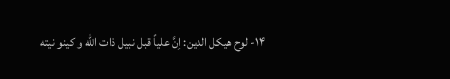۱۴- لوح هیکل الدین: اِنَّ علیاً قبل نبیل ذات الله و کینو نیته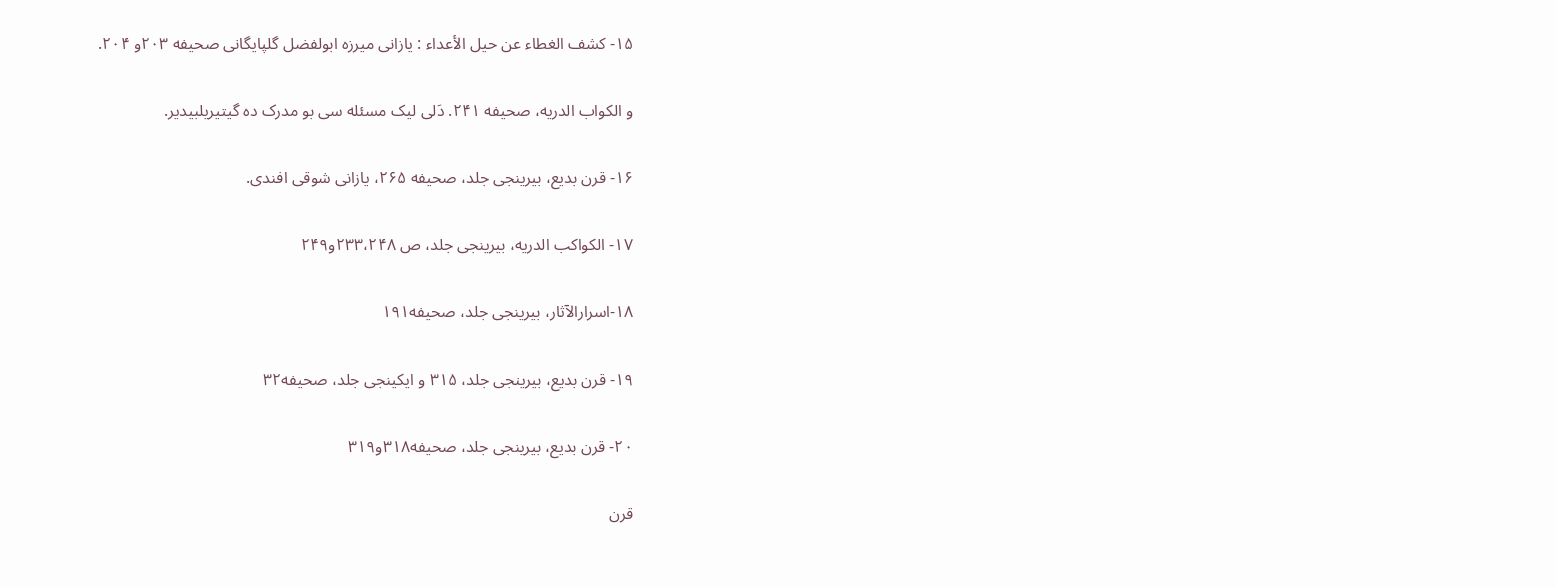۱۵- کشف الغطاء عن حیل الأعداء : یازانی میرزه ابولفضل گلپایگانی صحیفه ۲۰۳و ۲۰۴.

و الکواب الدریه، صحیفه ۲۴۱. دَلی لیک مسئله سی بو مدرک ده گیتیریلبیدیر.

۱۶- قرن بدیع، بیرینجی جلد، صحیفه ۲۶۵، یازانی شوقی افندی.

۱۷- الکواکب الدریه، بیرینجی جلد، ص ۲۳۳،۲۴۸و۲۴۹

۱۸-اسرارالآثار، بیرینجی جلد، صحیفه۱۹۱

۱۹- قرن بدیع، بیرینجی جلد، ۳۱۵ و ایکینجی جلد، صحیفه۳۲

۲۰- قرن بدیع، بیرینجی جلد، صحیفه۳۱۸و۳۱۹

قرن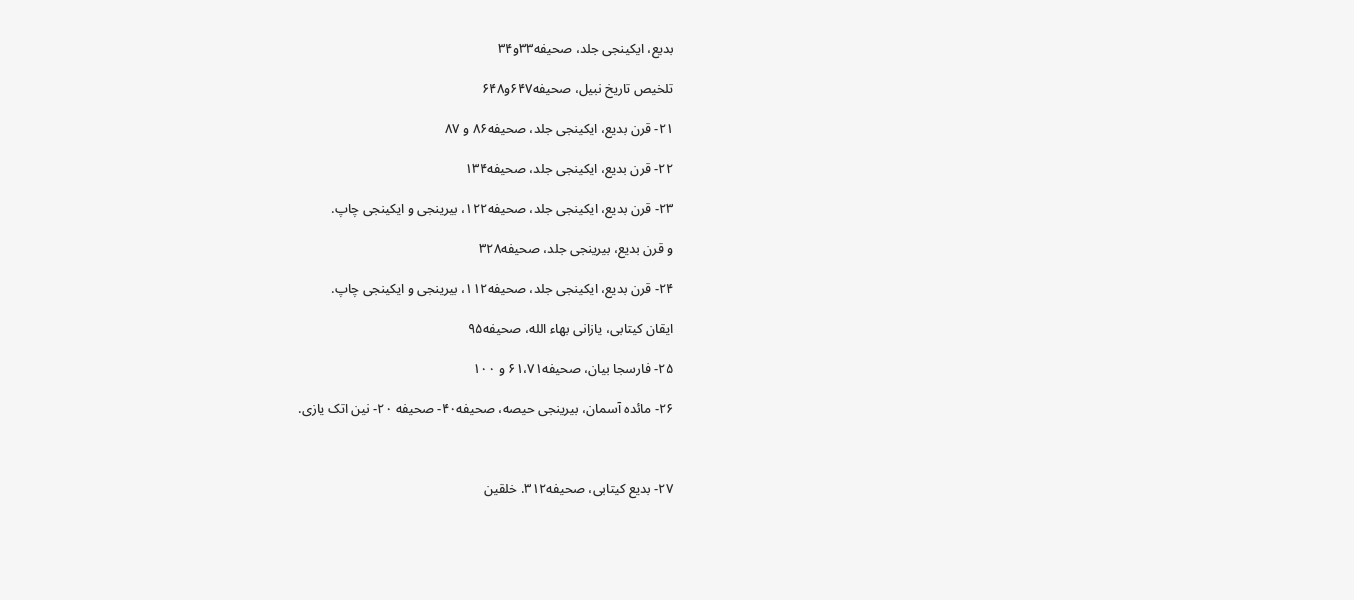بدیع، ایکینجی جلد، صحیفه۳۳و۳۴

تلخیص تاریخ نبیل، صحیفه۶۴۷و۶۴۸

۲۱- قرن بدیع، ایکینجی جلد، صحیفه۸۶ و ۸۷

۲۲- قرن بدیع، ایکینجی جلد، صحیفه۱۳۴

۲۳- قرن بدیع، ایکینجی جلد، صحیفه۱۲۲، بیرینجی و ایکینجی چاپ.

و قرن بدیع، بیرینجی جلد، صحیفه۳۲۸

۲۴- قرن بدیع، ایکینجی جلد، صحیفه۱۱۲، بیرینجی و ایکینجی چاپ.

ایقان کیتابی، یازانی بهاء الله، صحیفه۹۵

۲۵- فارسجا بیان، صحیفه۶۱،۷۱ و ۱۰۰

۲۶- مائده آسمان، بیرینجی حیصه، صحیفه۴۰- صحیفه ۲۰- نین اتک یازی.



۲۷- بدیع کیتابی، صحیفه۳۱۲. خلقین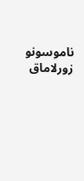ناموسونو زورلاماق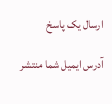ارسال یک پاسخ

آدرس ایمیل شما منتشر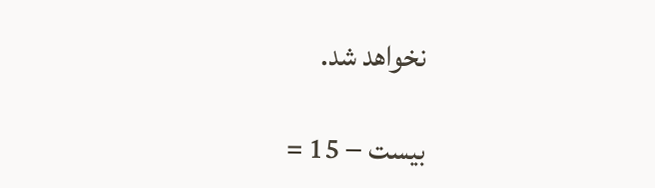نخواهد شد.

بیست − 15 =